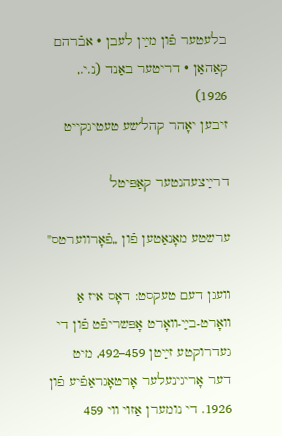בלעטער פֿון מײַן לעבן · אבֿרהם קאַהאַן · דריטער באַנד (נ.י., 1926)
זיבען יאָהר קהל׳שע טעטיגקייט

דרײַצעהנטער קאַפּיטל

ערשטע מאָנאַטען פֿון „פֿאָרווערטס"

װעגן דעם טעקסט: דאָס איז אַ װאָרט-בײַ-װאָרט אָפּשריפֿט פֿון די געדרוקטע זײַטן 459–492, מיט דער אָריגינעלער אָרטאָגראַפֿיע פֿון 1926. די נומערן אַזױ װי 459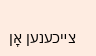צײכענען אָן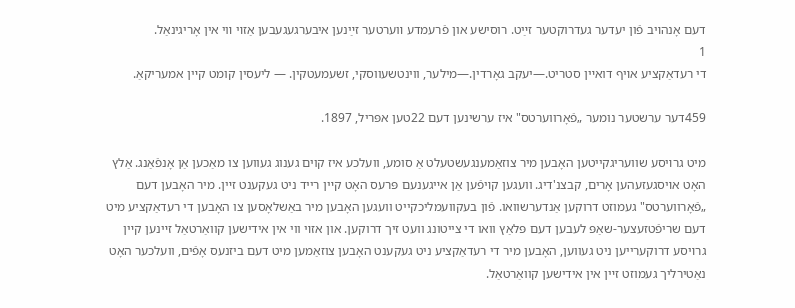דעם אָנהױב פֿון יעדער געדרוקטער זײַט. רוסישע און פֿרעמדע װערטער זײַנען איבערגעגעבען אַזױ װי אין אָריגינאַל.
1
די רעדאַקציע אױף דואײן סטריט.—יעקב גאָרדין.—מילער, ווינטשעווסקי, זשעמעטקין. — ליעסין קומט קײן אמעריקאַ.

459דער ערשטער נומער „פֿאָרווערטס" איז ערשינען דעם 22טען אפּריל, 1897.

מיט גרױסע שוועריגקייטען האָבען מיר צוזאַמענגעשטעלט אַ סומע, וועלכע איז קוים גענוג געווען צו מאַכען אַן אָנפֿאַנג. אַלץ האָט אױסגעזעהען אָרים, קבצנ'דיג. וועגען קױפֿען אַן אײגענעם פּרעס האָט קײן רייד ניט געקענט זײן. מיר האָבען דעם „פֿאָרווערטס" געמוזט דרוקען אַנדערשוואו. פֿון בעקוועמליכקייט וועגען האָבען מיר באַשלאָסען צו האָבען די רעדאַקציע מיט דעם שריפֿטזעצער-שאַפּ לעבען דעם פּלאַץ וואו די צייטונג וועט זיך דרוקען. און אזױ ווי אין אידישען קוואַרטאַל זײנען קײן גרױסע דרוקערייען ניט געווען, האָבען מיר די רעדאַקציע ניט געקענט האָבען צוזאַמען מיט דעם ביזנעס אָפֿים, וועלכער האָט נאַטירליך געמוזט זײן אין אידישען קוואַרטאַל.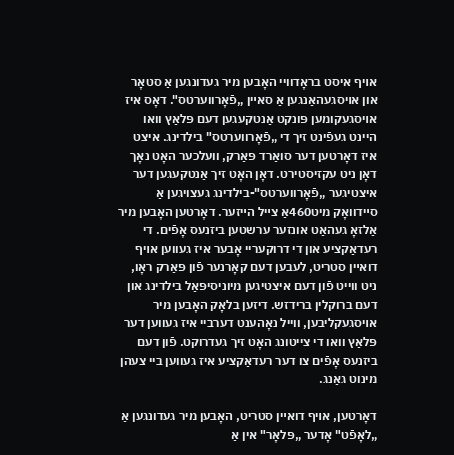אױף איסט בראָדוויי האָבען מיר געדונגען אַ סטאָר און אױסגעהאַנגען אַ סאײן „פֿאָרווערטס". דאָס איז אױסגעקומען פּונקט אַנטקעגען דעם פּלאַץ וואו היינט געפֿינט זיך די „פֿאָרווערטס" בילדינג. איצט איז דאָרטען דער סואַרד פּאַרק, וועלכער האָט נאָך דאָן ניט עקזיסטירט. דאָן האָט זיך אַנטקעגען דער איצטיגער „פֿאָרווערטס"-בילדינג געצויגען אַ סײדוואָק מיט460אַ צײל הײזער. דאָרטען האָבען מיר אַלזאָ געהאַט אונזער ערשטען ביזנעס אָפֿים. די רעדאַקציע און די דרוקעריי אָבער איז געווען אױף דואײן סטריט, לעבען דעם קאָרנער פֿון פּאַרק ראָו, ניט ווייט פֿון דעם איצטיגען מיוניסיפּאַל בילדינג און דעם ברוקלין ברידזש. דיזען בלאָק האָבען מיר אױסגעקליבען, ווייל נאָהענט דערביי איז געווען דער פּלאַץ וואו די צייטונג האָט זיך געדרוקט. פֿון דעם ביזנעס אָפֿים צו דער רעדאַקציע איז געווען ביי צעהן מינוט גאַנג.

דאָרטען, אױף דואײן סטריט, האָבען מיר געדונגען אַ „לאָפֿט" אָדער „פּלאָר" אין אַ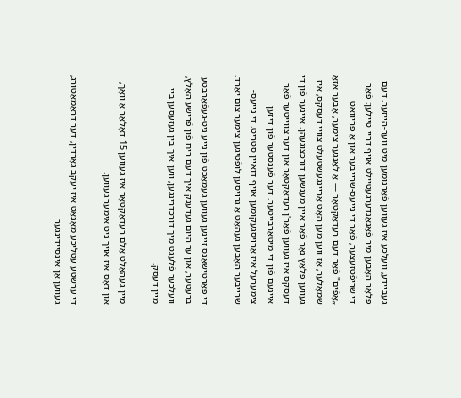געבײדע, וועלכע איז געווען פֿאַרנומען מיט ווער-הײזער. דעם פּלאָר האָבען מיר פֿאַנאַנדערגעטיילט אױף דריי טיילען: פֿאַר די שריפֿטזעצער, פֿאַר די נײעס-שרײבער און אַ פּריוואט „אָפֿים" פֿאַר דעם רעדאַקטאָר — אַ לאַנגער צימער, אָבער אזאַ שמאָלער, אַז ווען מען האָט אַרײנגעשטעלט צוויי דעסקס, איז געווען פּלאַץ נאָר פֿאַר אײן מענשען דורכצוגעהן. אײנער פֿון די דעסקס איז געווען פֿאַר'ן רעדאַקטאָר און דער צווייטער פֿאַר אײנעם פֿון די מיטאַרבייטער. דער פֿענסטער פֿון דיזען צימערעל איז אַרױסגעקומען אױף דואײן סטריט. די נײעס-שרײבער האָבען געהאַט אַ גרױסען לופֿטיגען צימער צום יאַרד.

די פּאַרטישאַנס זײנען געווען געמאַכט פֿון נײע ניט-געפֿאַרבטע ברעטער, און ער היום געדענק איך דעם ריח פֿון פֿרישע האָלץ, וועלכער פֿלעגט מיך דורכדרינגען, ווען איך בין געזעסען ביי מײן דעסק.

מײן געהאַלט אַלם רעדאַקטאָר איז געווען 15 דאָלאַר אַ וואָך, און דאָס איז אױך ניט אימער געווען.

די ערשטע עטליכע מאָנאַט איז יעקב גאָרדין, דער דראַמאַטורג, געווען אַן אינסיידינגער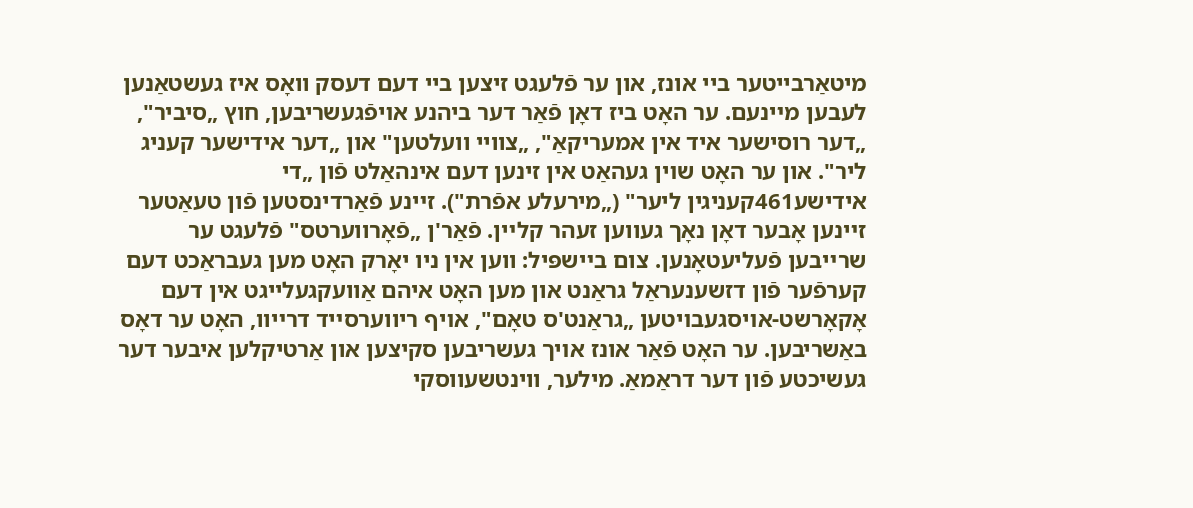מיטאַרבייטער ביי אונז, און ער פֿלעגט זיצען ביי דעם דעסק וואָס איז געשטאַנען לעבען מײנעם. ער האָט ביז דאָן פֿאַר דער ביהנע אױפֿגעשריבען, חוץ „סיביר", „דער רוסישער איד אין אמעריקאַ", „צוויי וועלטען" און „דער אידישער קעניג ליר". און ער האָט שױן געהאַט אין זינען דעם אינהאַלט פֿון „די אידישע461קעניגין ליער" („מירעלע אפֿרת"). זײנע פֿאַרדינסטען פֿון טעאַטער זײנען אָבער דאָן נאָך געווען זעהר קלײן. פֿאַר'ן „פֿאָרווערטס" פֿלעגט ער שרײבען פֿעליעטאָנען. צום בײשפּיל: ווען אין ניו יאָרק האָט מען געבראַכט דעם קערפֿער פֿון דזשענעראַל גראַנט און מען האָט איהם אַוועקגעלייגט אין דעם אָקאָרשט-אױסגעבױטען „גראַנט'ס טאָם", אױף ריווערסײד דרײוו, האָט ער דאָס באַשריבען. ער האָט פֿאַר אונז אױך געשריבען סקיצען און אַרטיקלען איבער דער געשיכטע פֿון דער דראַמאַ. מילער, ווינטשעווסקי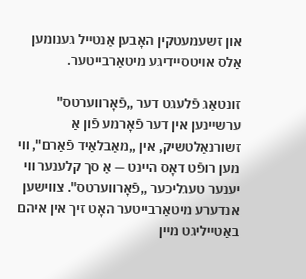און זשעמעטקין האָבען אַנטײל גענומען אַלס אױטסײדיגע מיטאַרבייטער.

זונטאַג פֿלעגט דער „פֿאָרווערטס" ערשײנען אין דער פֿאָרמע פֿון אַ זשורנאַלטשיק, אין „מאַבלאַיד פֿאַרם", ווי מען רופֿט דאָס היינט — אַ סך קלענער ווי יענער טעגליכער „פֿאָרווערטס". צווישען אנדערע מיטאַרבייטער האָט זיך אין איהם באַטײליגט מײן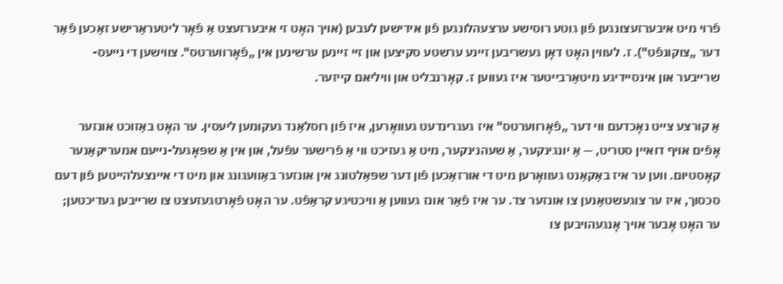פֿרוי מיט איבערזעצונגען פֿון גוטע רוסישע ערצעהלונגען פֿון אידישען לעבען (אױך האָט זי איבערזעצט אַ פֿאָר ליטעראַרישע זאַכען פֿאַר דער „צוקונפֿט"). ז. לעווין האָט דאָן געשריבען זײנע ערשטע סקיצען און זיי זײנען ערשינען אין „פֿאָרווערטס". צווישען די נײעס-שרײבער און אינסיידיגע מיטאַרבייטער איז געווען ז. קאָרנבליט און וויליאם קייזער.

אַ קורצע צײט נאָכדעם ווי דער „פֿאָרווערטס" איז געגרינדעט געוואָרען, איז פֿון רוסלאַנד געקומען ליעסין. ער האָט באַזוכט אונזער אָפֿים אױף דואײן סטריט, — אַ יונגינקער, אַ שעהנינקער, מיט אַ געזיכט ווי אַ פֿרישער עפֿעל, און אין אַ שפּאָגעל-נײעם אמעריקאַנער קאָסטיום. ווען ער איז באַקאַנט געוואָרען מיט די אורזאַכען פֿון דער שפּאַלטונג אין אונזער באַוועגונג און מיט די אײנצעלהייטען פֿון דעם סכסוך, איז ער צוגעשטאַנען צו אונזער צד. ער איז פֿאַר אונז געווען אַ וויכטיגע קראַפֿט. ער האָט פֿאָרטגעזעצט צו שרײבען געדיכטען; ער האָט אָבער אױך אָנגעהױבען צו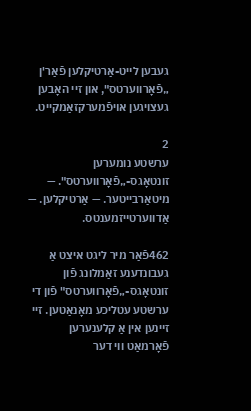געבען לײט-אַרטיקלען פֿאַר'ן „פֿאָרווערטס", און זיי האָבען געצויגען אױפֿמערקזאַמקייט.

2
ערשטע נומערען זונטאָגס-„פֿאָרווערטס". — מיטאַרבייטער. — אַרטיקלען. — אַדווערטײזמענטס.

462פֿאַר מיר ליגט איצט אַ געבונדענע זאַמלונג פֿון זונטאָגס-„פֿאָרווערטס" פֿון די ערשטע עטליכע מאָנאַטען. זיי זײנען אין אַ קלענערען פֿאָרמאַט ווי דער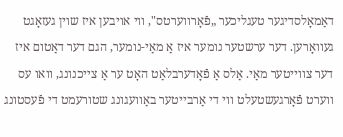דאַמאָלסדיגער טעגליכער „פֿאָרווערטס", ווי אױבען איז שױן געזאָגט געוואָרען. דער ערשטער נומער איז אַ מאַי-נומער, הגם דער דאַטום איז דער צווייטער מאַי. אַלס אַ פֿאָדערבלאַט האָט ער אַ צײכנונג, וואו עס ווערט פֿאָרגעשטעלט ווי די אַרבייטער באַוועגונג שטורעמט די פֿעסטונג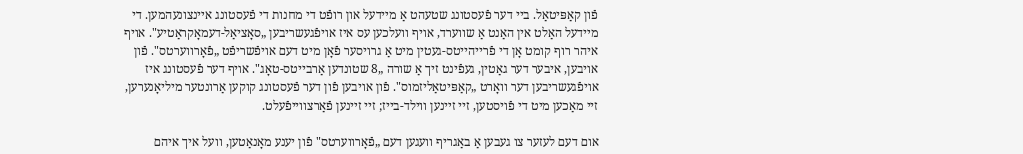פֿון קאַפּיטאַל. ביי דער פֿעסטונג שטעהט אַ מײדעל און רופֿט די מחנות די פֿעסטונג אײנצונעהמען. די מײדעל האַלט אין האַנט אַ שווערד, אױף וועלכען עס איז אױפֿגעשריבען „סאָציאַל-דעמאָקראַטיע". אױף איהר רוף קומט אָן די פֿרייהייטס-געטין מיט אַ גרױסער פֿאָן מיט דעם אױפֿשריפֿט „פֿאָרווערטס". פֿון אױבען, איבער דער גאַטין, געפֿינט זיך אַ שורה „8 שטונדען אַרבייטס-טאָג". אױף דער פֿעסטונג איז אױפֿגעשריבען דער וואָרט „קאַפּיטאַליזמוס". פֿון אױבען פֿון דער פֿעסטונג קוקען אַרונטער מיליאָנערען, זיי מאַכען מיט די פֿױסטען, זיי זײנען ווילד-בייז; זיי זײנען פֿאַרצווייפֿעלט.

אום דעם לעזער צו געבען אַ באַגריף וועגען דעם „פֿאָרווערטס" פֿון יענע מאָנאַטען, וועל איך איהם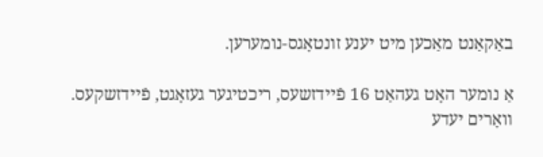באַקאַנט מאַכען מיט יענע זונטאָגס-נומערען.

אַ נומער האָט געהאַט 16 פֿײדזשעס, ריכטיגער געזאָגט, פֿײדזשקעס. וואָרים יעדע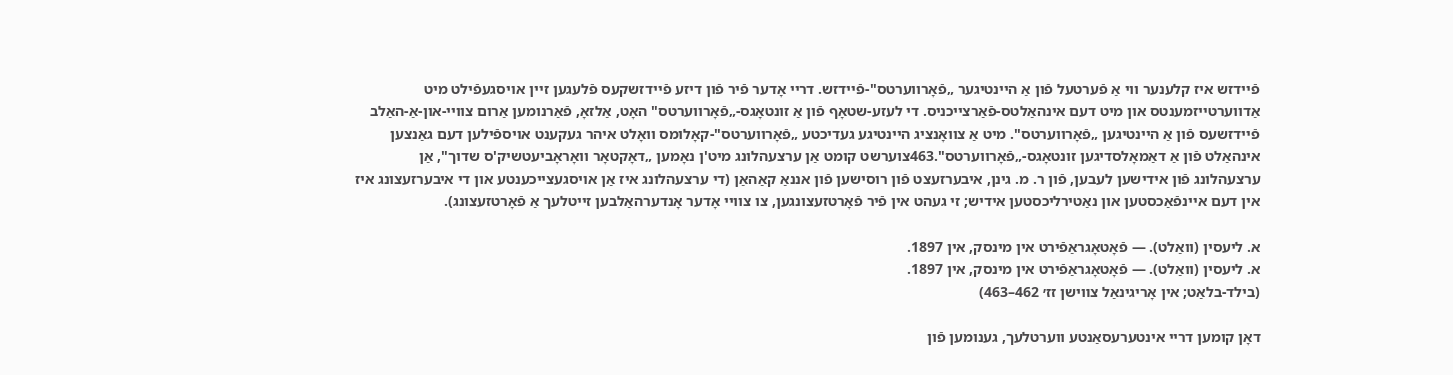פֿײדזש איז קלענער ווי אַ פֿערטעל פֿון אַ היינטיגער „פֿאָרווערטס"-פֿײדזש. דריי אָדער פֿיר פֿון דיזע פֿײדזשקעס פֿלעגען זײן אױסגעפֿילט מיט אַדווערטײזמענטס און מיט דעם אינהאַלטס-פֿאַרצייכניס. די לעזע-שטאָף פֿון אַ זונטאָגס-„פֿאָרווערטס" האָט, אַלזאָ, פֿאַרנומען אַרום צוויי-און-אַ-האַלב פֿײדזשעס פֿון אַ היינטיגען „פֿאָרווערטס". מיט אַ צוואָנציג היינטיגע געדיכטע „פֿאָרווערטס"-קאָלומס וואָלט איהר געקענט אױספֿילען דעם גאַנצען אינהאַלט פֿון אַ דאַמאָלסדיגען זונטאָגס-„פֿאָרווערטס".463צוערשט קומט אַן ערצעהלונג מיט'ן נאָמען „דאָקטאָר וואָראָביעטשיק'ס שדוך", אַן ערצעהלונג פֿון אידישען לעבען, פֿון ר. מ. גינן, איבערזעצט פֿון רוסישען פֿון אננאַ קאַהאַן (די ערצעהלונג איז אַן אױסגעצייכענטע און די איבערזעצונג איז אין דעם אײנפֿאַכסטען און נאַטירליכסטען אידיש; זי געהט אין פֿיר פֿאָרטזעצונגען, צו צוויי אָדער אָנדערהאַלבען זייטלעך אַ פֿאָרטזעצונג).

א. ליעסין (וואַלט). — פֿאָטאָגראַפֿירט אין מינסק, אין 1897.
א. ליעסין (וואַלט). — פֿאָטאָגראַפֿירט אין מינסק, אין 1897.
(בילד-בלאַט; אין אָריגינאַל צװישן זז׳ 462–463)

דאָן קומען דריי אינטערעסאַנטע ווערטלעך, גענומען פֿון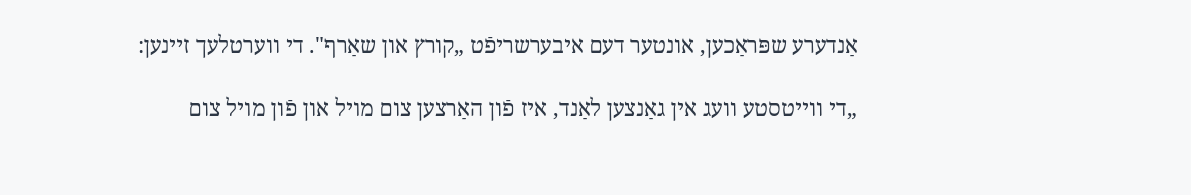אַנדערע שפּראַכען, אונטער דעם איבערשריפֿט „קורץ און שאַרף". די ווערטלעך זײנען:

„די ווייטסטע וועג אין גאַנצען לאַנד, איז פֿון האַרצען צום מױל און פֿון מױל צום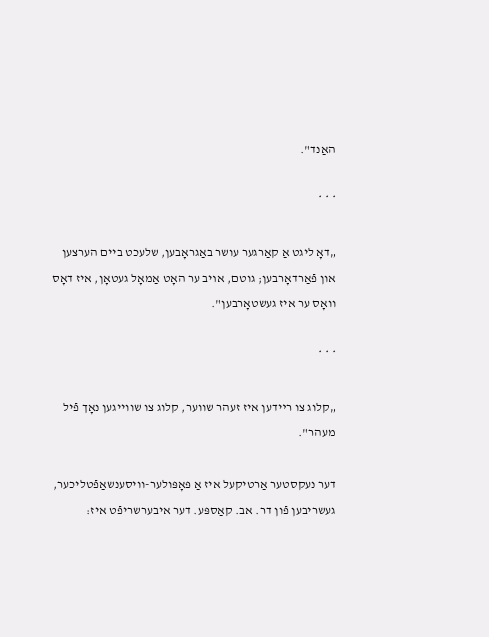האַנד".

* * *

„דאָ ליגט אַ קאַרגער עושר באַגראָבען, שלעכט ביים הערצען און פֿאַרדאָרבען; גוטם, אױב ער האָט אַמאָל געטאָן, איז דאָס וואָס ער איז געשטאָרבען".

* * *

„קלוג צו רײדען איז זעהר שווער, קלוג צו שווייגען נאָך פֿיל מעהר".

דער נעקסטער אַרטיקעל איז אַ פּאָפּולער-וויסענשאַפֿטליכער, געשריבען פֿון דר. אב. קאַספּע. דער איבערשריפֿט איז: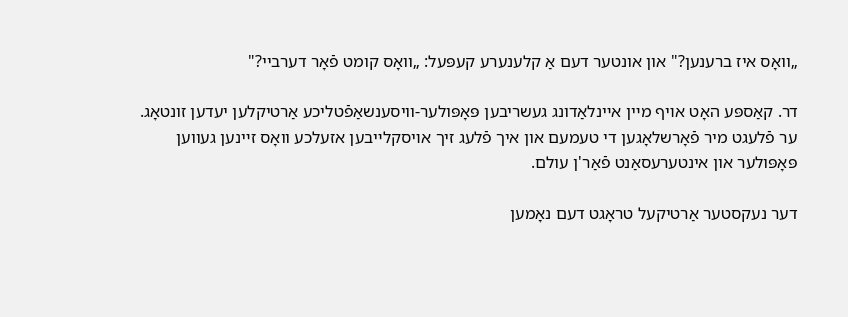„וואָס איז ברענען?" און אונטער דעם אַ קלענערע קעפּעל: „וואָס קומט פֿאָר דערביי?"

דר. קאַספּע האָט אױף מײן אײנלאַדונג געשריבען פּאָפּולער-וויסענשאַפֿטליכע אַרטיקלען יעדען זונטאָג. ער פֿלעגט מיר פֿאָרשלאָגען די טעמעם און איך פֿלעג זיך אױסקלײבען אזעלכע וואָס זײנען געווען פּאָפּולער און אינטערעסאַנט פֿאַר'ן עולם.

דער נעקסטער אַרטיקעל טראָגט דעם נאָמען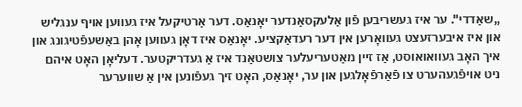„שאַדדי". ער איז געשריבען פֿון אַלעקסאַנדער יאָנאַס. דער אַרטיקעל איז געווען אױף ענגליש און איז איבערזעצט געוואָרען אין דער רעדאַקציע. יאָנאַס איז דאָן געווען אָהן באַשעפֿטיגונג און איך האָב געוואואוסט, אַז זײן מאַטעריעלער צושטאַנד איז אַ געדריקטער. דעליאָן האָט איהם ניט אױפֿגעהערט צו פֿאַרפֿאָלגען און ער, יאָנאַס, האָט זיך געפֿונען אין אַ שווערער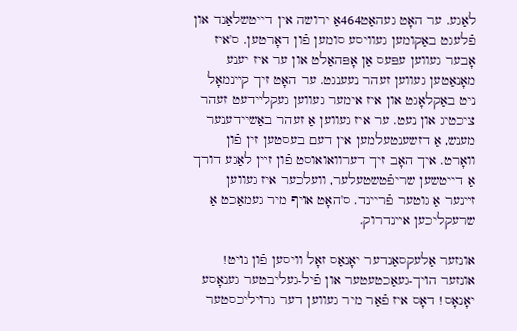לאַגע. ער האָט געהאַט464אַ ירושה אין דייטשלאַנד און פֿלעגט באַקומען געוויסע סומען פֿון דאָרטען. ס'איז אָבער געווען עפּעס אַן אָפּהאַלט און ער איז יענע מאָנאַטען געווען זעהר נעענגט. ער האָט זיך קײנמאָל ניט באַקלאָגט און איז אימער געווען געקלײדעט זעהר ציכטיג און נעט. ער איז געווען אַ זעהר באַשיידענער מענש, אַ דזשענטעלמען אין דעם בעסטען זין פֿון וואָרט. איך האָב זיך דערוואואוסט פֿון זײן לאַגע דורך אַ דייטשען שריפֿטשטעלער, וועלכער איז געווען זײנער אַ גוטער פֿריינד. ס'האָט אױף מיר געמאַכט אַ שרעקליכען אײנדרוק.

אונזער אַלעקסאַנדער יאָנאַס זאָל וויסען פֿון נױט! אונזער הױך-געאַכטעטער און פֿיל-געליבטער גענאָסע יאָנאָס! דאָס איז פֿאַר מיר געווען דער גרױליכסטער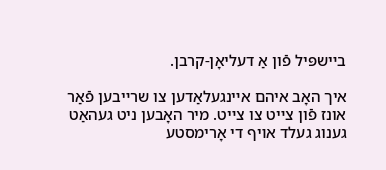בײשפּיל פֿון אַ דעליאָן-קרבן.

איך האָב איהם אײנגעלאַדען צו שרײבען פֿאַר אונז פֿון צײט צו צײט. מיר האָבען ניט געהאַט גענוג געלד אױף די אָרימסטע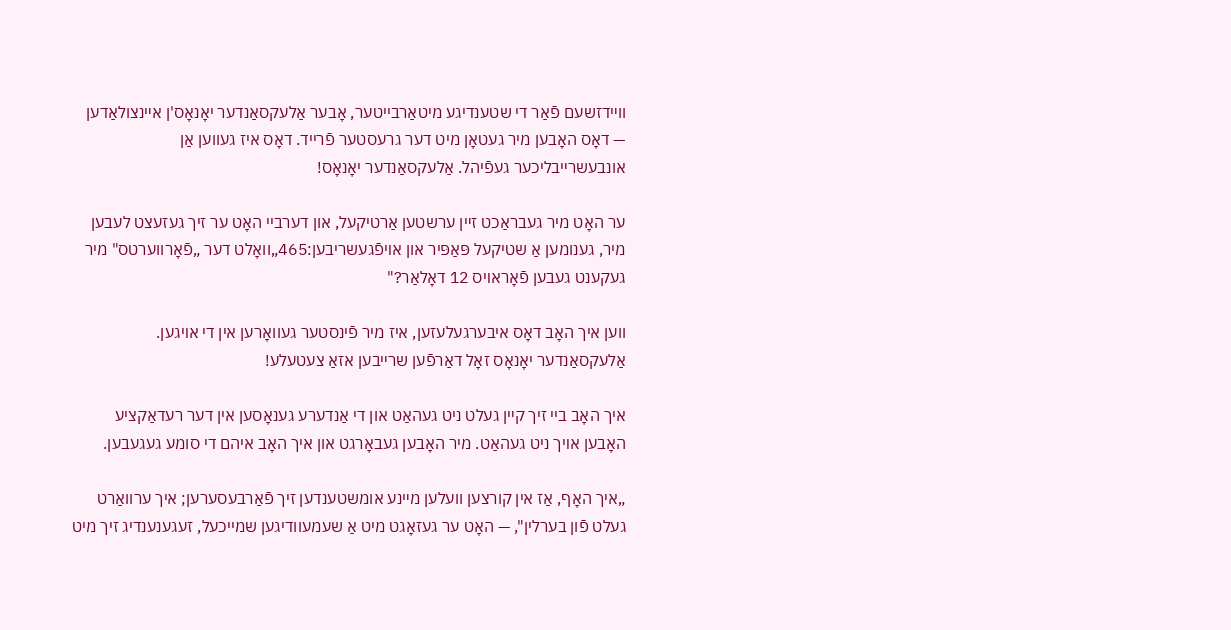ווײדזשעם פֿאַר די שטענדיגע מיטאַרבייטער, אָבער אַלעקסאַנדער יאָנאָס'ן אײנצולאַדען — דאָס האָבען מיר געטאָן מיט דער גרעסטער פֿרייד. דאָס איז געווען אַן אונבעשרײבליכער געפֿיהל. אַלעקסאַנדער יאָנאָס!

ער האָט מיר געבראַכט זײן ערשטען אַרטיקעל, און דערביי האָט ער זיך געזעצט לעבען מיר, גענומען אַ שטיקעל פּאַפּיר און אױפֿגעשריבען:465„וואָלט דער „פֿאָרווערטס" מיר געקענט געבען פֿאָראױס 12 דאָלאַר?"

ווען איך האָב דאָס איבערגעלעזען, איז מיר פֿינסטער געוואָרען אין די אױגען. אַלעקסאַנדער יאָנאָס זאָל דאַרפֿען שרײבען אזאַ צעטעלע!

איך האָב ביי זיך קײן געלט ניט געהאַט און די אַנדערע גענאָסען אין דער רעדאַקציע האָבען אױך ניט געהאַט. מיר האָבען געבאָרגט און איך האָב איהם די סומע געגעבען.

„איך האָף, אַז אין קורצען וועלען מײנע אומשטענדען זיך פֿאַרבעסערען; איך ערוואַרט געלט פֿון בערלין", — האָט ער געזאָגט מיט אַ שעמעוודיגען שמייכעל, זעגענענדיג זיך מיט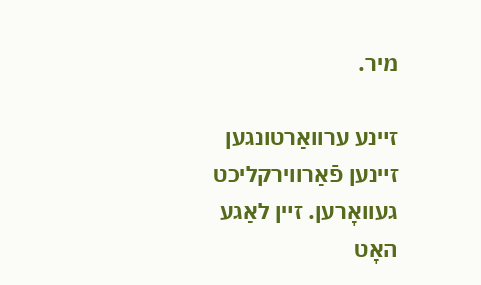מיר.

זײנע ערוואַרטונגען זײנען פֿאַרווירקליכט געוואָרען. זײן לאַגע האָט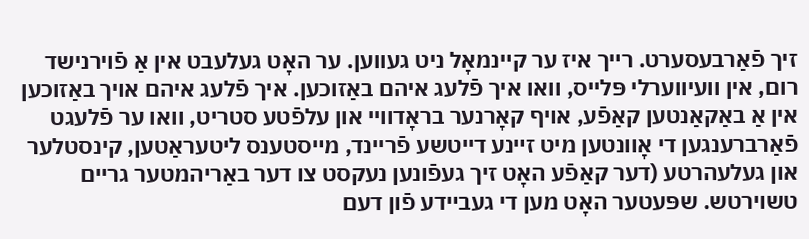זיך פֿאַרבעסערט. רײך איז ער קײנמאָל ניט געווען. ער האָט געלעבט אין אַ פֿױרנישד רום, אין וועיווערלי פּלייס, וואו איך פֿלעג איהם באַזוכען. איך פֿלעג איהם אױך באַזוכען אין אַ באַקאַנטען קאַפֿע, אױף קאָרנער בראָדוויי און עלפֿטע סטריט, וואו ער פֿלעגט פֿאַרברענגען די אָוונטען מיט זײנע דייטשע פֿריינד, מײסטענס ליטעראַטען, קינסטלער און געלעהרטע (דער קאַפֿע האָט זיך געפֿונען נעקסט צו דער באַריהמטער גריים טשוירטש. שפּעטער האָט מען די געבײדע פֿון דעם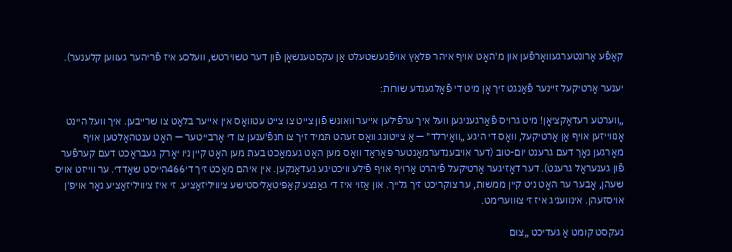קאַפֿע אַרונטערגעוואָרפֿען און מ'האָט אױף איהר פּלאַץ אױפֿגעשטעלט אַן עקסטענשאָן פֿון דער טשוירטש, וועלכע איז פֿריהער געווען קלענער).

יענער אַרטיקעל זײנער פֿאַנגט זיך אָן מיט די פֿאָלגענדע שורות:

„ווערטע רעדאַקציאָן! מיט גרױס פֿאַרגעניגען וועל איך ערפֿילען אײער וואונש פֿון צײט צו צײט עטוואָס אין אײער בלאַט צו שרײבען. איך וועל היינט אָנווייזען אױף אַן אַרטיקעל, וואָס די היגע „וואָירלד" — אַ צייטונג וואָס זעהט תּמיד זיך צו חנפֿ'ענען צו די אַרבייטער — האָט ענטהאַלטען אױף מאָרגען נאָך דעם גרענט יום-טוב (דער אױבענדערמאָנטער פּאַראַד וואָס מען האָט געמאַכט בעת מען האָט קײן ניו יאָרק געבראַכט דעם קערפֿער פֿון גענעראַל גרענט). דער דאָזיגער אַרטיקעל פֿיהרט אַרױף אױף פֿילע וויכטיגע געדאַנקען. אין איהם מאַכט זיך די466הייסט שאַדדי. ער ווייזט אויס שעהן, אָבער ער האָט ניט קיין ממשות, ער צוקריכט זיך גלייך. און אַזוי איז די גאַנצע קאַפּיטאַליסטישע ציוויליזאַציע. זי איז ציוויליזאַציע נאָר אויפ'ן אויסזעהן. אינוועניג איז זי צוּווערימט.

נעקסט קומט אַ געדיכט „צום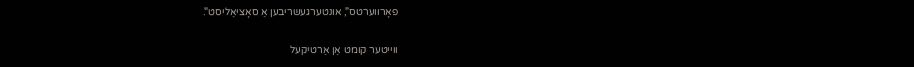פאָרווערטס", אונטערגעשריבען אַ סאָציאַליסט".

ווייטער קומט אַן אַרטיקעל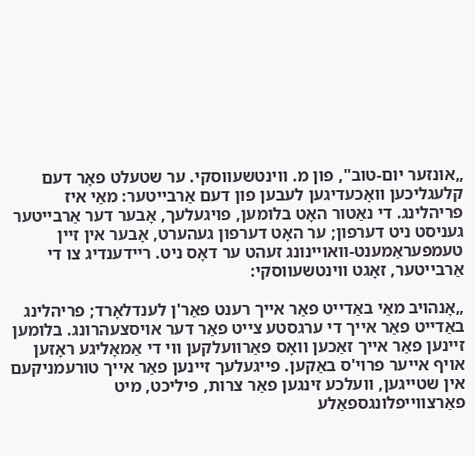„אונזער יום-טוב", פון מ. ווינטשעווסקי. ער שטעלט פאָר דעם קלעגליכען וואָכעדיגען לעבען פון דעם אַרבייטער: מאַי איז פריהלינג. די נאַטור האָט בלומען, פויגעלעך, אָבער דער אַרבייטער געניסט ניט דערפון; ער האָט דערפון געהערט, אָבער אין זיין טעמפּעראַמענט-וואויינונג זעהט ער דאָס ניט. ריידענדיג צו די אַרבייטער, זאָגט ווינטשעווסקי:

„אָנהויב מאַי באַדייט פאַר אייך רענט פאַר'ן לענדלאָרד; פריהלינג באַדייט פאַר אייך די ערגסטע צייט פאַר דער אויסצעהרונג. בלומען זיינען פאַר אייך זאַכען וואָס פאַרוועלקען ווי די אַמאָליגע ראָזען אויף אייער פרוי'ס באַקען. פייגעלעך זיינען פאַר אייך טורעמניקעם אין שטייגען, וועלכע זינגען פאַר צרות, פיליכט, מיט פאַרצווייפלונגספאַלע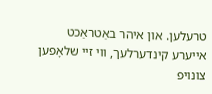טרעלען. און איהר באַטראַכט אייערע קינדערלעך, ווי זיי שלאָפען צונויפ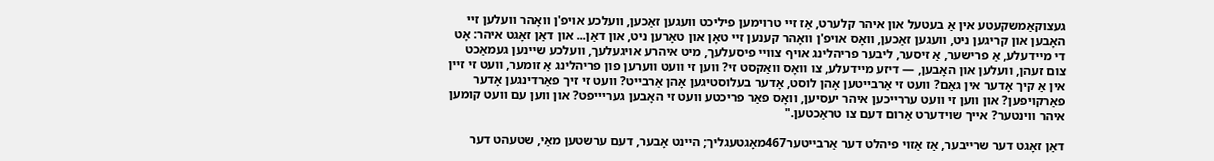געצוקאַמשקעטע אין אַ בעטעל און איהר קלערט, אַז זיי טרוימען פיליכט וועגען זאַכען, וועלכע אויפ'ן וואָהר וועלען זיי האָבען און קריגען ניט, וועגען זאַכען, וואָס אויפ'ן וואָהר קענען זיי טאָן און טאָרען ניט, און דאַן... און דאַן זאָגט איהר: אָט די מיידעלע, אַ פרישער, אַ זיסער, ליבער פריהלינג אויף צוויי פיסעלעך, מיט איהרע אויגעלעך, וועלכע שיינען געמאַכט צום זעהן, וועלען און האָבען, — דיזע מיידעלע, צו וואָס וואַקסט זי? ווען זי וועט ווערען פון פריהלינג אַ זומער, וועט זי זיין אין אַ קיך אָדער אין גאַם? וועט זי אַרבייטען אָהן לוסט, אָדער בעלוסטיגען אָהן אַרבייט? וועט זי זיך פאַרדינגען אָדער פאַרקויפען? און ווען זי וועט עררייכען איהר יעסיען, וואָס פאַר פריכטע וועט זי האָבען געריייפט? און ווען עם וועט קומען איהר ווינטער? אייך שוידערט אַרום דעם צו טראַכטען."

דאַן זאָגט דער שרייבער, אַז אַזוי פיהלט דער אַרבייטער467מאָגטעגליך; היינט אָבער, דעם ערשטען מאַי, שטעהט דער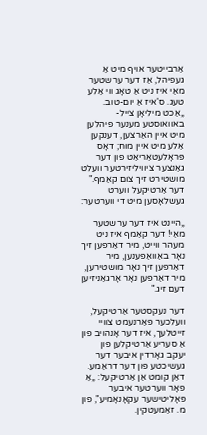אַרבייטער אויף מיט אַ געפיהל, אַז דער ערשטער מאַי איז ניט אַ טאָג ווי אַלע טעג. ס'איז אַ יום-טוב. „אַכט מיליאָן צייל-באוואוסטע מענער פיהלען מיט איין האַרצען, דענקען אַלע מיט איין מוח; דאָס פּראָלעטאַריאַט פון דער גאַנצער ציוויליזירטער וועלט מושטירט זיך צום קאַמף." דער אַרטיקעל ווערט געשלאָסען מיט די ווערטער:

„היינט איז דער ערשטער מאַי! דער קאַמף איז ניט מעהר ווייט, מיר דאַרפען זיך נאָר באַוואַפענען, מיר דאַרפען זיך נאָר מושטירען, מיר דאַרפען נאָר אָרגאַניזיען דעם זיג."

דער נעקסטער אַרטיקעל, וועלכער פאַרנעמט צוויי זייטלעך, איז דער אָנהויב פון אַ סעריע אַרטיקלען פון יעקב גאָרדין איבער דער געשיכטע פון דער דראַמע. דאַן קומט אַן אַרטיקעל: „אַ פאָר ווערטער איבער פּאָליטישער עקאָנאָמיע", פון מ. זאַמעטקין.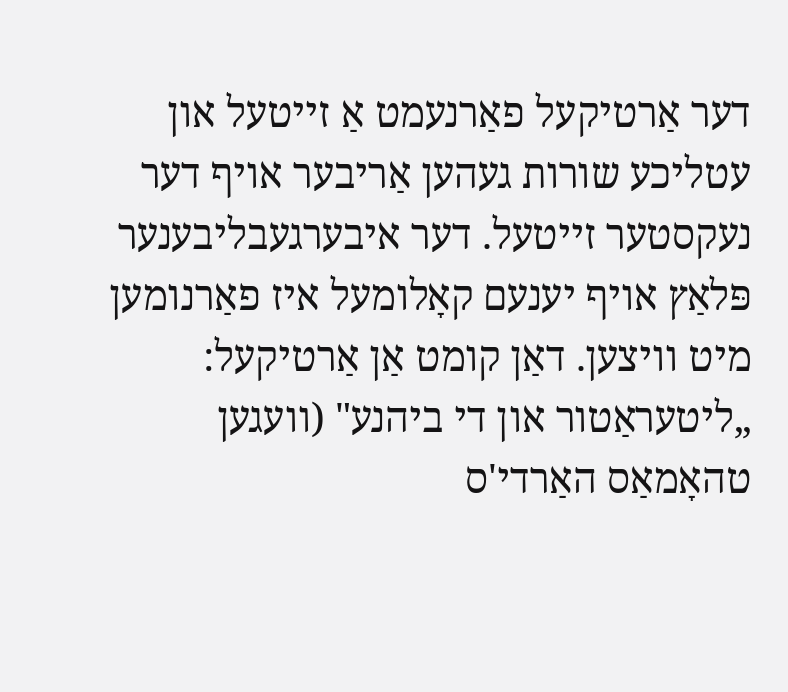דער אַרטיקעל פאַרנעמט אַ זייטעל און עטליכע שורות געהען אַריבער אויף דער נעקסטער זייטעל. דער איבערגעבליבענער פּלאַץ אויף יענעם קאָלומעל איז פאַרנומען מיט וויצען. דאַן קומט אַן אַרטיקעל: „ליטעראַטור און די ביהנע" (וועגען טהאָמאַס האַרדי'ס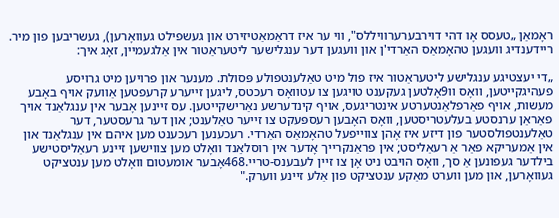ראָמאַן „טעסס אָו דהי דוירבערערוויללס", ווי ער איז דראַמאַטיזירט און געשפילט געוואָרען), געשריבען פון מיר. ריידענדיג וועגען טהאָמאַס האַרדי'ן און וועגען דער ענגלישער ליטעראַטור אין אַלגעמיין, זאָג איך:

„די יעצטיגע ענגלישע ליטעראַטור איז פול מיט טאַלענטפולע פּסולת. מענער און פרויען מיט גרויסע פעהיגקייטען, וואָס וו9אָלטען געקענט טויגען צו עטוואָס רעכטס, ליגען זייערע קרעפטען אַוועק אויף באָבע מעשות, אויף פאַרפלאַנטערטע אינטריגעס, אויף קינדערשע נאַרישקייטען. עס זיינען אָבער אין ענגלאַנד אויך פאַראַן ערנסטע בעלעטריסטען, וואָס האָבען רעספּעקט צו זייער טאַלענט; און דער גרעסטער, דער טאַלענטפולסטער פון דיזע איז אָהן צווייפעל טהאָמאַס האַרדי. רעכענען רעכענט מען איהם אין ענגלאַנד און אין אַמעריקא פאַר אַ רעאַליסט; אין פראַנקרייך אָדער אין רוסלאַנד וואָלט מען צווישען זיינע רעאַליסטישע בילדער געפונען אַ סך, וואָס הויבט ניט אָן צו זיין לעבענס-טריי.468אָבער אומעטום וואָלט מען ענטציקט געוואָרען, און מען ווערט מאַקע ענטציקט פון אַלע זיינע ווערק."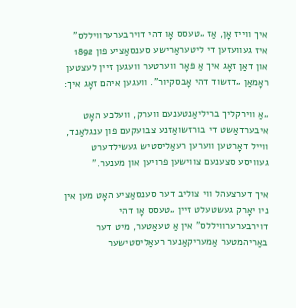איך ווייז אָן, אַז „טעסס אָו דהי דוירבערערוויללס" איז געוועזען די ליטעראַרישע סענסאַציע פון 1892 און דאַן זאָג איך אַ פּאָר ווערטער וועגען זיין לעצטען ראָמאַן „דזשוד דהי אָבסקיור". וועגען איהם זאָג איך:

„אַ ווירקליך בריליאַנטענעם ווערק, וועלכע האָט איבערדאַשט די בורזשואַזנע צבועקעם פון ענגלאַנד, ווייל דאָרטען ווערען רעאַליסטיש געשילדערט געוויסע סצענעם צווישען פרויען און מענער."

איך דערצעהל ווי צוליב דער סענסאַציע האָט מען אין ניו יאָרק געשטעלט זיין „טעסס אָו דהי דוירבערערוויללס" אין אַ טעאַטער, מיט דער באַריהמטער אַמעריקאַנער רעאַליסטישער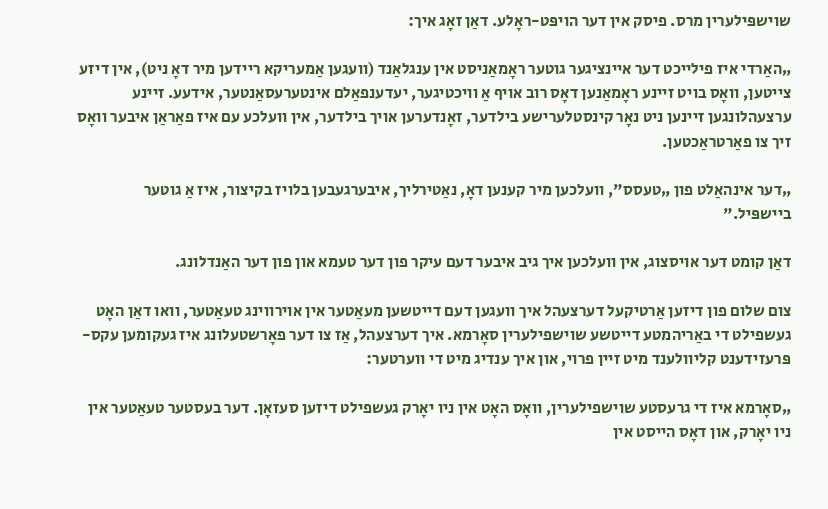שוישפּילערין מרס. פיסק אין דער הויפּט-ראָלע. דאַן זאָג איך:

„האַרדי איז פילייכט דער איינציגער גוטער ראָמאַניסט אין ענגלאַנד (וועגען אַמעריקא ריידען מיר דאָ ניט), אין דיזע צייטען, וואָס בויט זיינע ראָמאַנען דאָס רוב אויף אַ וויכטיגער, יעדענפאַלם אינטערעסאַנטער, אידעע. זיינע ערצעהלונגען זיינען ניט נאָר קינסטלערישע בילדער, זאָנדערען אויך בילדער, אין וועלכע עם איז פאַראַן איבער וואָס זיך צו פאַרטראַכטען.

„דער אינהאַלט פון „טעסס", וועלכען מיר קענען דאָ, נאַטירליך, איבערגעבען בלויז בקיצור, איז אַ גוטער ביישפּיל."

דאַן קומט דער אויסצוג, אין וועלכען איך גיב איבער דעם עיקר פון דער טעמא און פון דער האַנדלונג.

צום שלום פון דיזען אַרטיקעל דערצעהל איך וועגען דעם דייטשען מעאַטער אין אוירווינג טעאַטער, וואו דאַן האָט געשפילט די באַריהמטע דייטשע שוישפילערין סאָרמא. איך דערצעהל, אַז צו דער פאָרשטעלונג איז געקומען עקס-פּרעזידענט קליוולענד מיט זיין פרוי, און איך ענדיג מיט די ווערטער:

„סאָרמא איז די גרעסטע שוישפילערין, וואָס האָט אין ניו יאָרק געשפילט דיזען סעזאָן. דער בעסטער טעאַטער אין ניו יאָרק, און דאָס הייסט אין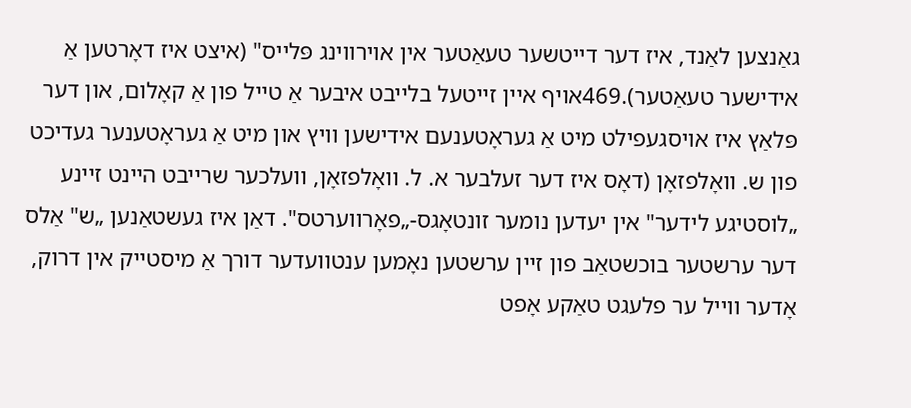גאַנצען לאַנד, איז דער דייטשער טעאַטער אין אוירווינג פּלייס" (איצט איז דאָרטען אַ אידישער טעאַטער).469אויף איין זייטעל בלייבט איבער אַ טייל פון אַ קאָלום, און דער פּלאַץ איז אויסגעפילט מיט אַ געראָטענעם אידישען וויץ און מיט אַ געראָטענער געדיכט פון ש. וואָלפזאָן (דאָס איז דער זעלבער א. ל. וואָלפזאָן, וועלכער שרייבט היינט זיינע „לוסטיגע לידער" אין יעדען נומער זונטאָגס-„פאָרווערטס". דאַן איז געשטאַנען „ש" אַלס דער ערשטער בוכשטאַב פון זיין ערשטען נאָמען ענטוועדער דורך אַ מיסטייק אין דרוק, אָדער ווייל ער פלעגט טאַקע אָפט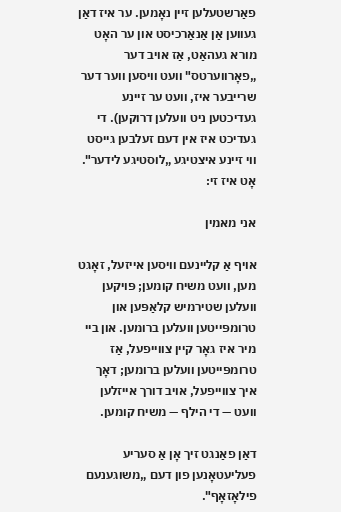פאַרשטעלען זיין נאָמען. ער איז דאַן געווען אַן אַנאַרכיסט און ער האָט מורא געהאַט, אַז אויב דער „פאָרווערטס" וועט וויסען ווער דער שרייבער איז, וועט ער זיינע געדיכטען ניט וועלען דרוקען). די געדיכט איז אין דעם זעלבען גייסט ווי זיינע איצטיגע „לוסטיגע לידער". אָט איז זי:

אני מאמין

אויף אַ קליינעם וויסען אייזעל, זאָגט מען, וועט משיח קומען; פּויקען וועלען שטירמיש קלאַפּען און טרומפּייטען וועלען ברומען. און ביי מיר איז גאָר קיין צווייפעל, אַז טרומפּייטען וועלען ברומען; דאָך איך צווייפעל, אויב דורך אייזלען וועט — די הילף — משיח קומען.

דאַן פאַנגט זיך אָן אַ סעריע פעליעטאָנען פון דעם „משוגענעם פילאָזאָף".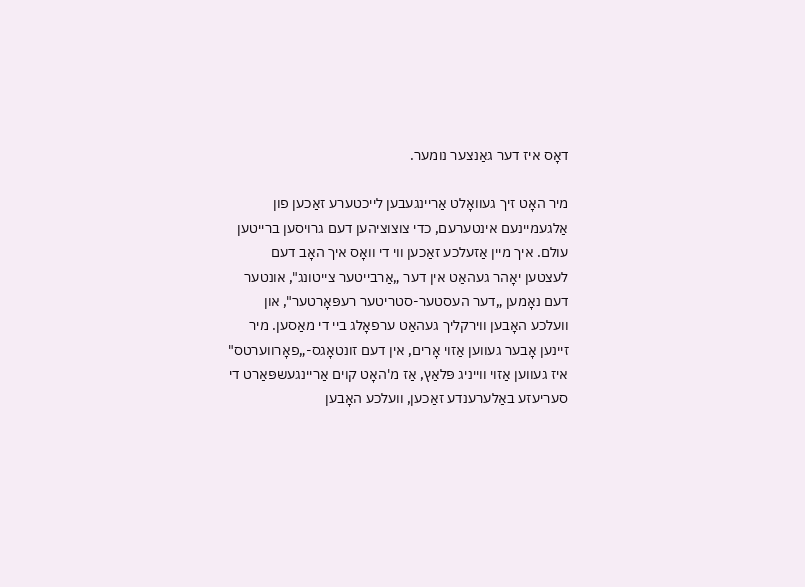דאָס איז דער גאַנצער נומער.

מיר האָט זיך געוואָלט אַריינגעבען לייכטערע זאַכען פון אַלגעמיינעם אינטערעם, כדי צוצוציהען דעם גרויסען ברייטען עולם. איך מיין אַזעלכע זאַכען ווי די וואָס איך האָב דעם לעצטען יאָהר געהאַט אין דער „אַרבייטער צייטונג", אונטער דעם נאָמען „דער העסטער-סטריטער רעפּאָרטער", און וועלכע האָבען ווירקליך געהאַט ערפאָלג ביי די מאַסען. מיר זיינען אָבער געווען אַזוי אָרים, אין דעם זונטאָגס-„פאָרווערטס" איז געווען אַזוי ווייניג פּלאַץ, אַז מ'האָט קוים אַריינגעשפּאַרט די סעריעזע באַלערענדע זאַכען, וועלכע האָבען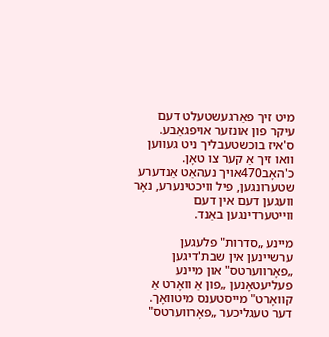מיט זיך פאַרגעשטעלט דעם עיקר פון אונזער אויפגאַבע. ס'איז בוכשטעבליך ניט געווען וואו זיך אַ קער צו טאָן. כ'האָב470אויך נעהאַט אַנדערע שטערונגען, פיל וויכטינערע, נאָר וועגען דעם אין דעם ווייטערדינגען באַנד.

מיינע „סדרות" פלעגען ערשיינען אין שבת'דיגען „פאָרווערטס" און מיינע פעליעטאָנען „פון אַ וואָרט אַ קוואָרט" מייסטענס מיטוואָך. דער טעגליכער „פאָרווערטס"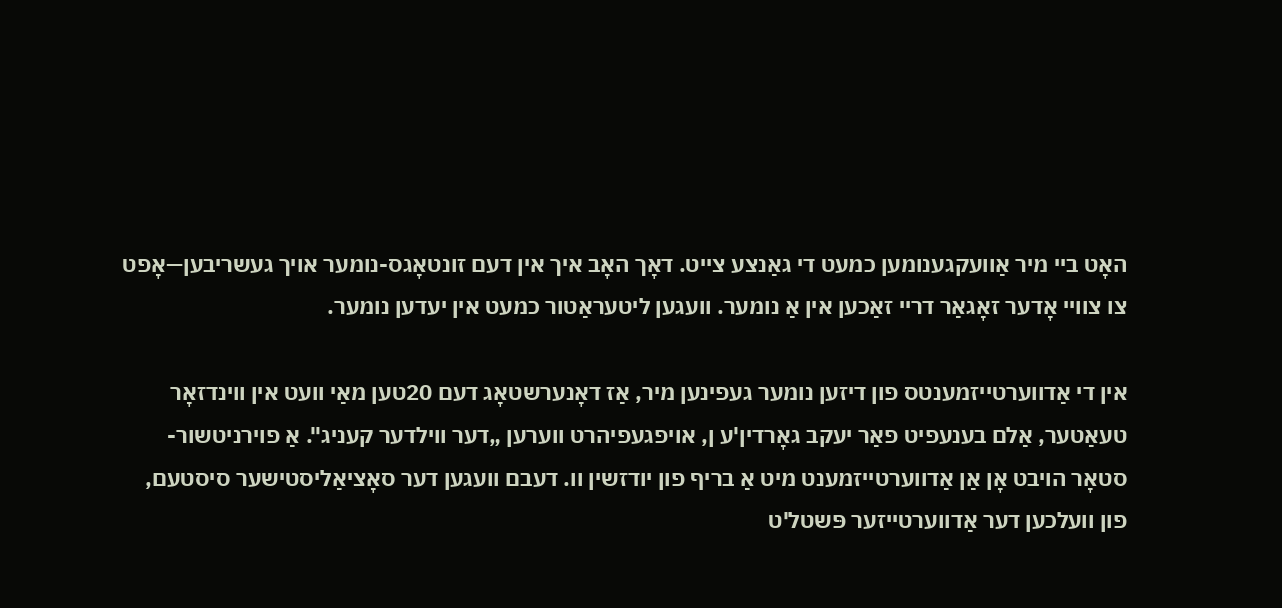האָט ביי מיר אַוועקגענומען כמעט די גאַנצע צייט. דאָך האָב איך אין דעם זונטאָגס-נומער אויך געשריבען—אָפט צו צוויי אָדער זאָגאַר דריי זאַכען אין אַ נומער. וועגען ליטעראַטור כמעט אין יעדען נומער.

אין די אַדווערטייזמענטס פון דיזען נומער געפינען מיר, אַז דאָנערשטאָג דעם 20טען מאַי וועט אין ווינדזאָר טעאַטער, אַלם בענעפיט פאַר יעקב גאָרדין'ע ן, אויפגעפיהרט ווערען „דער ווילדער קעניג". אַ פוירניטשור-סטאָר הויבט אָן אַן אַדווערטייזמענט מיט אַ בריף פון יודזשין וו. דעבם וועגען דער סאָציאַליסטישער סיסטעם, פון וועלכען דער אַדווערטייזער פּשטל'ט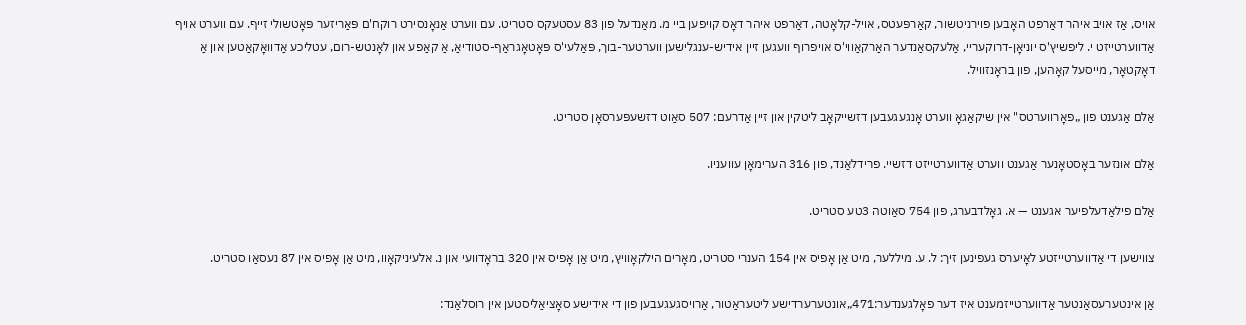אויס, אַז אויב איהר דאַרפט האָבען פוירניטשור, קאַרפּעטס, אויל-קלאָטה, דאַרפט איהר דאָס קויפען ביי מ. מאַנדעל פון 83 עסטעקס סטריט. עם ווערט אַנאָנסירט רוקח'ם פּאַריזער פּאָטשולי זייף. עם ווערט אויף אַדווערטייזט י. ליפשיץ'ס יוניאָן-דרוקעריי, אַלעקסאַנדער האַרקאַווי'ס אויפרוף וועגען זיין אידיש-ענגלישען ווערטער-בוך, פּאַלעי'ס פּאָטאָגראַף-סטודיאַ, אַ קאַפע און לאָנטש-רום, עטליכע אַדוואָקאַטען און אַ דאָקטאָר, מייסעל קאָהען, פון בראָנזוויל.

אַלם אַגענט פון „פאָרווערטס" אין שיקאַגאָ ווערט אָנגעגעבען דזשייקאָב ליטקין און זיין אַדרעם: 507 סאַוט דזשעפּערסאָן סטריט.

אַלם אונזער באָסטאָנער אַגענט ווערט אַדווערטייזט דזשיי. פרידלאַנד, פון 316 הערימאָן עוועניו.

אַלם פילאַדעלפיער אגענט — א. גאָלדבערג, פון 754 סאַוטה 3טע סטריט.

צווישען די אַדווערטייזטע לאָיערס געפינען זיך: ל. ע. מיללער, מיט אַן אָפיס אין 154 הענרי סטריט, מאָרים הילקאָוויץ, מיט אַן אָפיס אין 320 בראָדוועי און נ. אלעיניקאָוו, מיט אַן אָפיס אין 87 נעסאַו סטריט.

אַן אינטערעסאַנטער אַדווערטייזמענט איז דער פאָלגענדער:471„אונטערערדישע ליטעראַטור, אַרויסגעגעבען פון די אידישע סאָציאַליסטען אין רוסלאַנד: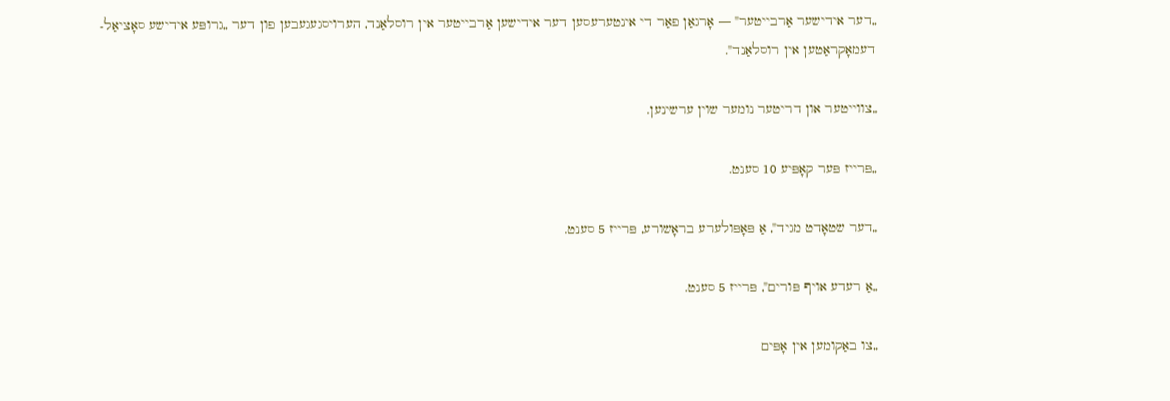„דער אידישער אַרבייטער" — אָרגאַן פאַר די אינטערעסען דער אידישען אַרבייטער אין רוסלאַנד, הערויסגעגעבען פון דער „גרופּע אידישע סאָציאַל-דעמאָקראַטען אין רוסלאַנד".

„צווייטער און דריטער נומער שוין ערשינען.

„פּרייז פּער קאָפּיע 10 סענט.

„דער שטאָדט מגיד", אַ פּאָפּולערע בראָשורע, פּרייז 5 סענט.

„אַ רעדע אויף פּורים", פּרייז 5 סענט.

„צו באַקומען אין אָפּים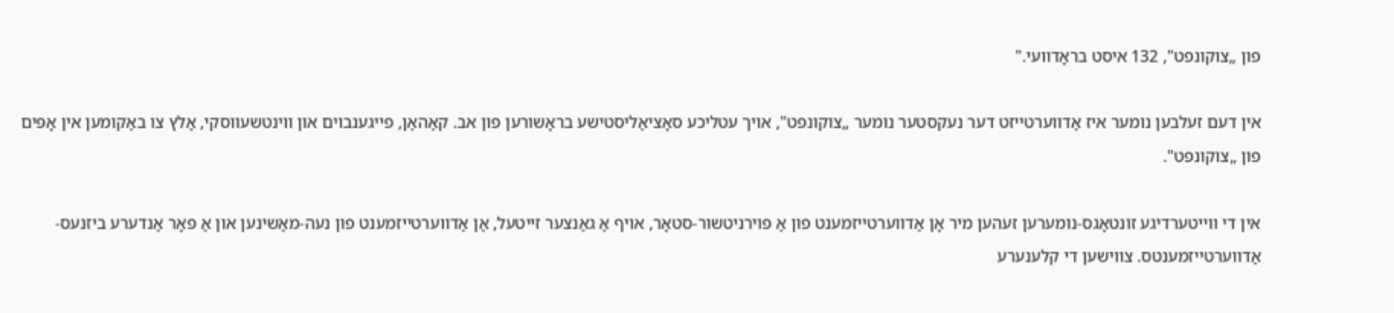פון „צוקונפט", 132 איסט בראָדוועי."

אין דעם זעלבען נומער איז אַדווערטייזט דער נעקסטער נומער „צוקונפט", אויך עטליכע סאָציאַליסטישע בראָשורען פון אב. קאַהאַן, פייגענבוים און ווינטשעווסקי, אַלץ צו באַקומען אין אָפּים פון „צוקונפט".

אין די ווייטערדיגע זונטאָגס-נומערען זעהען מיר אָן אַדווערטייזמענט פון אַ פוירניטשור-סטאָר, אויף אַ גאַנצער זייטעל, אַן אַדווערטייזמענט פון נעה-מאַשינען און אַ פּאָר אַנדערע ביזנעס-אַדווערטייזמענטס. צווישען די קלענערע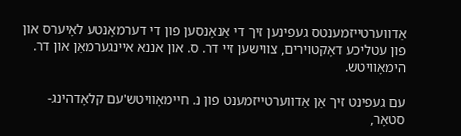אַדווערטייזמענטס געפינען זיך די אַנאָנסען פון די דערמאָנטע לאָיערס און פון עטליכע דאָקטוירים, צווישען זיי דר. ס. און אננא איינגערמאַן און דר. הימאָוויטש.

עם געפינט זיך אַן אַדווערטייזמענט פון נ. חיימאָוויטש'עם קלאָדהינג-סטאָר,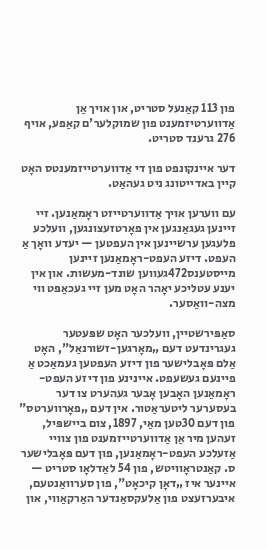פון 113 קאַנעל סטריט, און אויך אַן אַדווערטיזמענט פון שמוקלער'ם קאַפע, אויף 276 גרענד סטריט.

דער איינקונפט פון די אַדווערטייזמענטס האָט קיין באדייטונג ניט געהאַט.

עם ווערען אויך אַדווערטייזט ראָמאַנען. זיי זיינען געגאַנגען אין פאָרטזעצונגען, וועלכע פלעגען ערשיינען אין העפטען — יעדע וואָך אַ העפט. דיזע העפט-ראָמאַנען זיינען מייסטענס472געווען שונד-מעשות. און אין יענע עטליכע יאָהר האָט מען זיי געכאַפּט ווי מצה-וואַסער.

סאַפּירשטיין, וועלכער האָט שפּעטער געגרינדעט דעם „מאָרגען-זשורנאַל", האָט אַלם פּאָבלישער פון דיזע העפטען געמאַכט אַ פיינעם געשעפט. איינינע פון דיזע העפט-ראָמאַנען האָבען אָבער געהערט צו דער בעסערער ליטעראַטור. אין דעם „פאָרווערטס" פון דעם 30טען מאַי, 1897, צום ביישפּיל, זעהען מיר אַן אַדווערטייזמענט פון צוויי אַזעלכע העפט-ראָמאַנען, פון דעם פּאָבלישער ס. קאַנטראָוויטש, פון 54 לאַדלאָו סטריט — איינער איז „דאָן קיכאָט", פון סערוואַנטעם, איבערזעצט פון אַלעקסאַנדער האַרקאַווי, און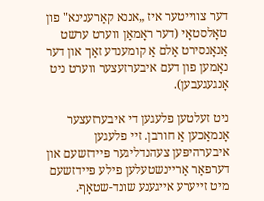דער צווייטער איז „אננא קאַרענינא" פון טאָלסטאָי (דער ראָמאַן ווערט ערשט אַנאָנסירט אַלם אַ קומענדע זאַך און דער נאָמען פון דעם איבערזעצער ווערט ניט אָנגעגעבען).

ניט זעלטען פלעגען די איבערזעצער אָנמאַכען אַ חורבן. זיי פלעגען איבערהיפּען צעהנדליגער פּיידזשעם און דערפאַר אַריינשטעלען פילע פּיידזשעם מיט זייערע אייגענע שונד-שטאָף.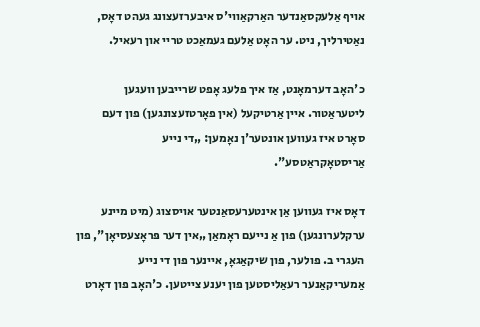אויף אַלעקסאַנדער האַרקאַווי'ס איבערזעצונג געהט דאָס, נאַטירליך, ניט. ער האָט אַלעם געמאַכט טריי און רעאיל.

כ'האָב דערמאָנט, אַז איך פלעג אָפט שרייבען וועגען ליטעראַטור. איין אַרטיקעל (אין פאָרטזעצונגען) פון דעם סאָרט איז געווען אונטער'ן נאָמען: „די נייע אַריסטאָקראַטסע".

דאָס איז געווען אַן אינטערעסאַנטער אויסצוג (מיט מיינע ערקלערונגען) פון אַ נייעם ראָמאַן „אין דער פּראָצעסיאָן", פון העגרי ב. פולער, פון שיקאַגאָ, איינער פון די נייע אַמעריקאַנער רעאַליסטען פון יענע צייטען. כ'האָב פון דאָרט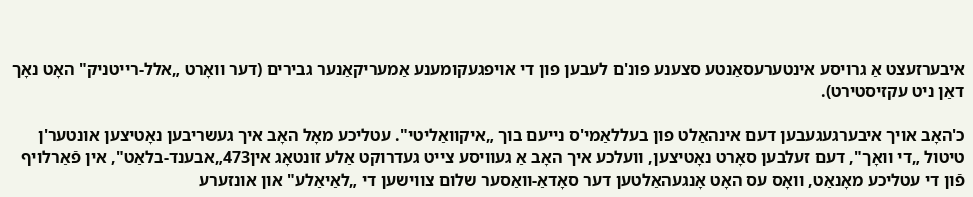איבערזעצט אַ גרויסע אינטערעסאַנטע סצענע פונ'ם לעבען פון די אויפגעקומענע אַמעריקאַנער גבירים (דער וואָרט „אלל-רייטניק" האָט נאָך דאַן ניט עקזיסטירט).

כ'האָב אויך איבערגעגעבען דעם אינהאַלט פון בעללאַמי'ס נייעם בוך „איקוואַליטי". עטליכע מאָל האָב איך געשריבען נאָטיצען אונטער'ן טיטול „די וואָך", דעם זעלבען סאָרט נאָטיצען, וועלכע איך האָב אַ געוויסע צייט געדרוקט אַלע זונטאָג אין473„אבענד-בלאַט", אין פֿאַרלויף פֿון די עטליכע מאָנאַט, וואָס עס האָט אָנגעהאַלטען דער סאָדאַ-וואַסער שלום צווישען די „לאַיאַלע" און אונזערע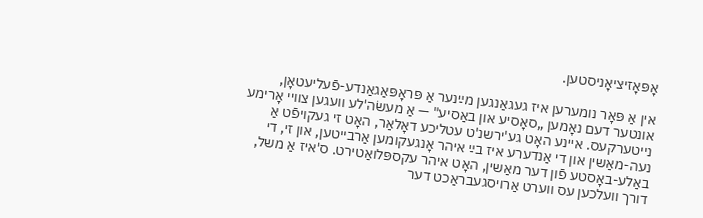אָפּאָזיציאָניסטען.

אין אַ פּאָר נומערען איז געגאַנגען מײַנער אַ פּראָפּאַגאַנדע-פֿעליעטאָן, אונטער דעם נאָמען „סאָסיע און באַסיע" — אַ מעשׂה'לע וועגען צוויי אָרימע נייטערקעס. איינע האָט גע'ירשנ'ט עטליכע דאָלאַר, האָט זי געקויפֿט אַ נעה-מאַשין און די אַנדערע איז בײַ איהר אָנגעקומען אַרבייטען, און זי, די באַלע-באָסטע פֿון דער מאַשין, האָט איהר עקספּלואַטירט. ס'איז אַ משל, דורך וועלכען עס ווערט אַרויסגעבראַכט דער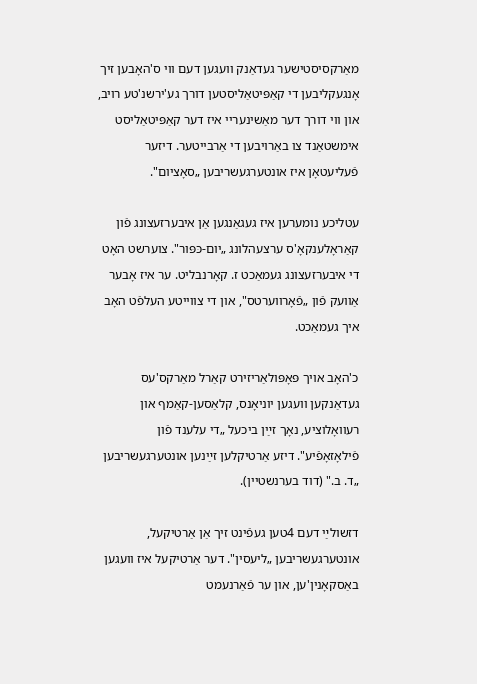מאַרקסיסטישער געדאַנק וועגען דעם ווי ס'האָבען זיך אָנגעקליבען די קאַפּיטאַליסטען דורך גע'ירשנ'טע רויב, און ווי דורך דער מאַשינעריי איז דער קאַפּיטאַליסט אימשטאַנד צו באַרויבען די אַרבייטער. דיזער פֿעליעטאָן איז אונטערגעשריבען „סאָציום".

עטליכע נומערען איז געגאַנגען אַן איבערזעצונג פֿון קאַראָלענקאָ'ס ערצעהלונג „יום-כּפּור". צוערשט האָט די איבערזעצונג געמאַכט ז. קאָרנבליט. ער איז אָבער אַוועק פֿון „פֿאָרווערטס", און די צווייטע העלפֿט האָב איך געמאַכט.

כ'האָב אויך פּאָפּולאַריזירט קאַרל מאַרקס'עס געדאַנקען וועגען יוניאָנס, קלאַסען-קאַמף און רעוואָלוציע, נאָך זײַן ביכעל „די עלענד פֿון פֿילאָזאָפֿיע". דיזע אַרטיקלען זײַנען אונטערגעשריבען „ד. ב." (דוד בערנשטיין).

דזשולײַ דעם 4טען געפֿינט זיך אַן אַרטיקעל, אונטערגעשריבען „ליעסין". דער אַרטיקעל איז וועגען באַסקאָנין'ען, און ער פֿאַרנעמט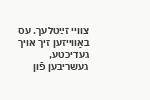צוויי זײַטלעך. עס באַווייזען זיך אויך געדיכטע, געשריבען פֿון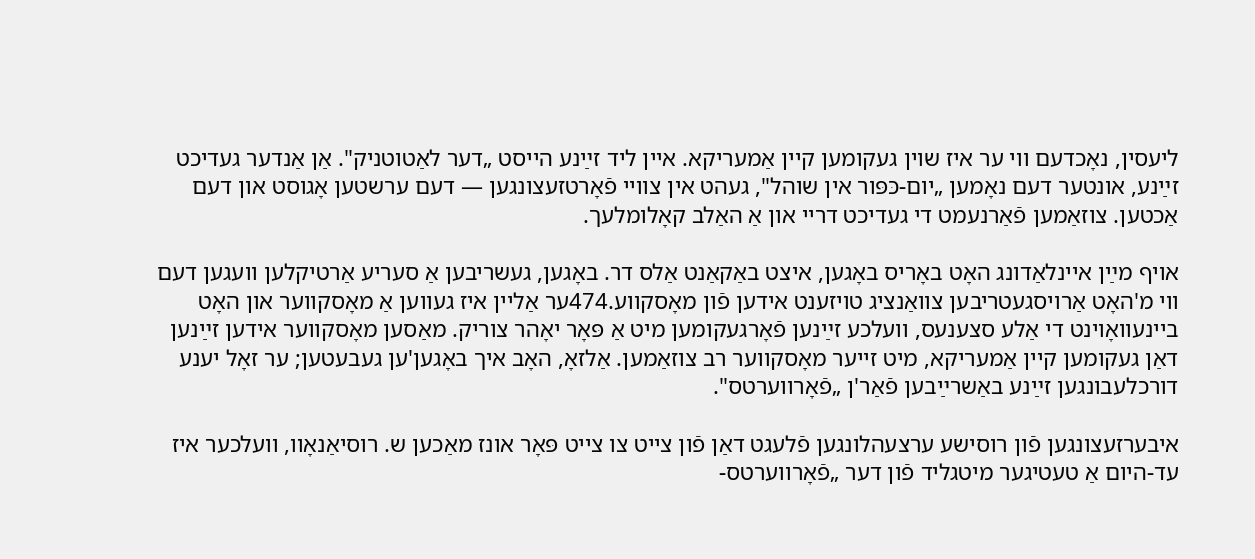ליעסין, נאָכדעם ווי ער איז שוין געקומען קיין אַמעריקא. איין ליד זײַנע הייסט „דער לאַטוטניק". אַן אַנדער געדיכט זײַנע, אונטער דעם נאָמען „יום-כּפּור אין שוהל", געהט אין צוויי פֿאָרטזעצונגען — דעם ערשטען אָגוסט און דעם אַכטען. צוזאַמען פֿאַרנעמט די געדיכט דריי און אַ האַלב קאָלומלעך.

אויף מײַן איינלאַדונג האָט באָריס באָגען, איצט באַקאַנט אַלס דר. באָגען, געשריבען אַ סעריע אַרטיקלען וועגען דעם ווי מ'האָט אַרויסגעטריבען צוואַנציג טויזענט אידען פֿון מאָסקווע.474ער אַליין איז געווען אַ מאָסקווער און האָט ביינעוואָוינט די אַלע סצענעס, וועלכע זײַנען פֿאָרגעקומען מיט אַ פּאָר יאָהר צוריק. מאַסען מאָסקווער אידען זײַנען דאַן געקומען קיין אַמעריקא, מיט זייער מאָסקווער רב צוזאַמען. אַלזאָ, האָב איך באָגען'ען געבעטען; ער זאָל יענע דורכלעבונגען זײַנע באַשרײַבען פֿאַר'ן „פֿאָרווערטס".

איבערזעצונגען פֿון רוסישע ערצעהלונגען פֿלעגט דאַן פֿון צייט צו צייט פּאָר אונז מאַכען ש. רוסיאַנאָוו, וועלכער איז עד-היום אַ טעטיגער מיטגליד פֿון דער „פֿאָרווערטס-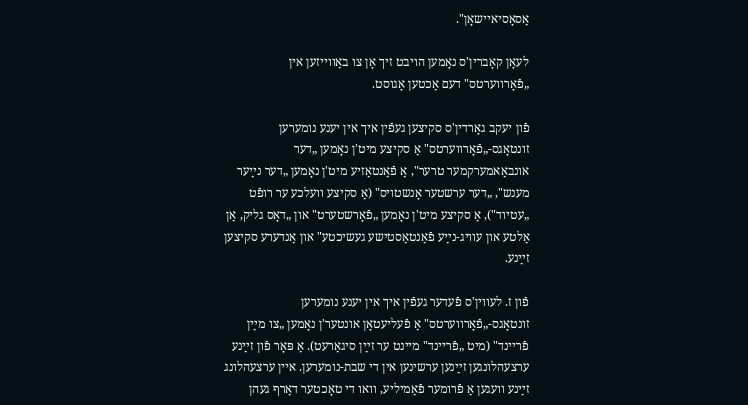אַסאָסיאיישאָן".

לעאָן קאָברין'ס נאָמען הויבט זיך אָן צו באַווייזען אין „פֿאָרווערטס" דעם אַכטען אָגוסט.

פֿון יעקב גאָרדין'ס סקיצען געפֿין איך אין יענע נומערען זונטאָגס-„פֿאָרווערטס" אַ סקיצע מיט'ן נאָמען „דער אונבאַאמערקמער טרער", אַ פֿאַנטאַזיע מיט'ן נאָמען „דער נײַער מענש", „דער ערשטער אָנשטויס" (אַ סקיצע וועלכע ער רופֿט „עטיוד"), אַ סקיצע מיט'ן נאָמען „פֿאָרשטערט" און „דאָס גליק, אַן אַלטע און עוויג-נײַע פֿאַנטאַסטישע געשיכטע" און אַנדערע סקיצען זײַנע.

פֿון ז. לעווין'ס פֿעדער געפֿין איך אין יענע נומערען זונטאָגס-„פֿאָרווערטס" אַ פֿעליעטאָן אונטער'ן נאָמען „צו מײַן פֿריינד" (מיט „פֿריינד" מיינט ער זײַן סיגאַרעט). אַ פּאָר פֿון זײַנע ערצעהלונגען זײַנען ערשינען אין די שבת-נומערען. איין ערצעהלונג זײַנע וועגען אַ פֿרומער פֿאַמיליע, וואו די טאָכטער דאַרף געהן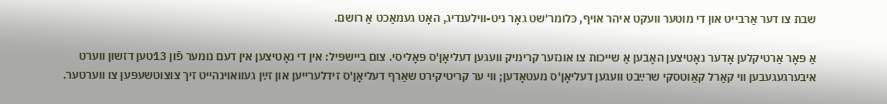שבת צו דער אַרבייט און די מוטער וועקט איהר אויף, כּלומר'שט גאָר ניט-ווילענדיג, האָט געמאַכט אַ רושם.

אַ פּאָר אַרטיקלען אָדער נאָטיצען האָבען אַ שייכות צו אונזער קרימיק וועגען דעליאָן'ס פּאָליסי. צום ביישפּיל: אין די נאָטיצען אין דעם נומער פֿון 13טען דזשון ווערט איבערגעגעבען ווי קאַרל קאַוטסקי שרײַבט וועגען דעליאָן'ס מעטאָדען; ווי ער קריטיקירט שאַרף דעליאָן'ס זידלערייען און זײַן געוואוינהייט זיך צוצוטשעפּען צו ווערטער.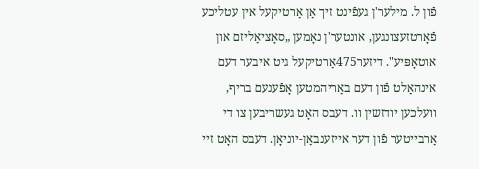פֿון ל. מילער'ן געפֿינט זיך אַן אַרטיקעל אין עטליכע פֿאָרטזעצונגען, אונטער'ן נאָמען „סאָציאַליזם און אוטאָפּיע". דיזער475אַרטיקעל גיט איבער דעם אינהאַלט פֿון דעם באַריהמטען אָפֿענעם בריף, וועלכען יודזשין וו. דעבס האָט געשריבען צו די אַרבייטער פֿון דער אייזענבאַן-יוניאָן. דעבס האָט זיי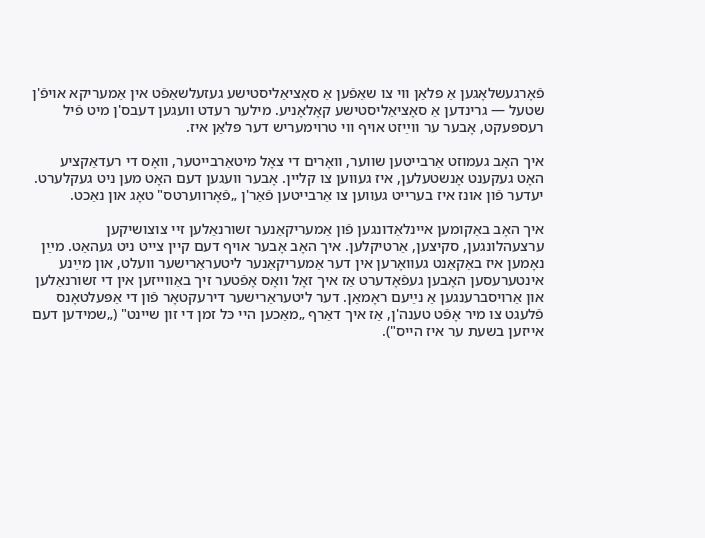פֿאָרגעשלאָגען אַ פּלאַן ווי צו שאַפֿען אַ סאָציאַליסטישע געזעלשאַפֿט אין אַמעריקא אויפֿ'ן שטעל — גרינדען אַ סאָציאַליסטישע קאָלאָניע. מילער רעדט וועגען דעבס'ן מיט פֿיל רעספּעקט, אָבער ער ווײַזט אויף ווי טרוימעריש דער פּלאַן איז.

איך האָב געמוזט אַרבייטען שווער, וואָרים די צאָל מיטאַרבייטער, וואָס די רעדאַקציע האָט געקענט אָנשטעלען, איז געווען צו קליין. אָבער וועגען דעם האָט מען ניט געקלערט. יעדער פֿון אונז איז בערייט געווען צו אַרבייטען פֿאַר'ן „פֿאָרווערטס" טאָג און נאַכט.

איך האָב באַקומען איינלאַדונגען פֿון אַמעריקאַנער זשורנאַלען זיי צוצושיקען ערצעהלונגען, סקיצען, אַרטיקלען. איך האָב אָבער אויף דעם קיין צייט ניט געהאַט. מײַן נאָמען איז באַקאַנט געוואָרען אין דער אַמעריקאַנער ליטעראַרישער וועלט, און מײַנע אינטערעסען האָבען געפֿאָדערט אַז איך זאָל וואָס אָפֿטער זיך באַווייזען אין די זשורנאַלען און אַרויסברענגען אַ נײַעם ראָמאַן. דער ליטעראַרישער דירעקטאָר פֿון די אַפּעלטאָנס פֿלעגט צו מיר אָפֿט טענה'ן, אַז איך דאַרף „מאַכען היי כּל זמן די זון שיינט" („שמידען דעם אייזען בשעת ער איז הייס").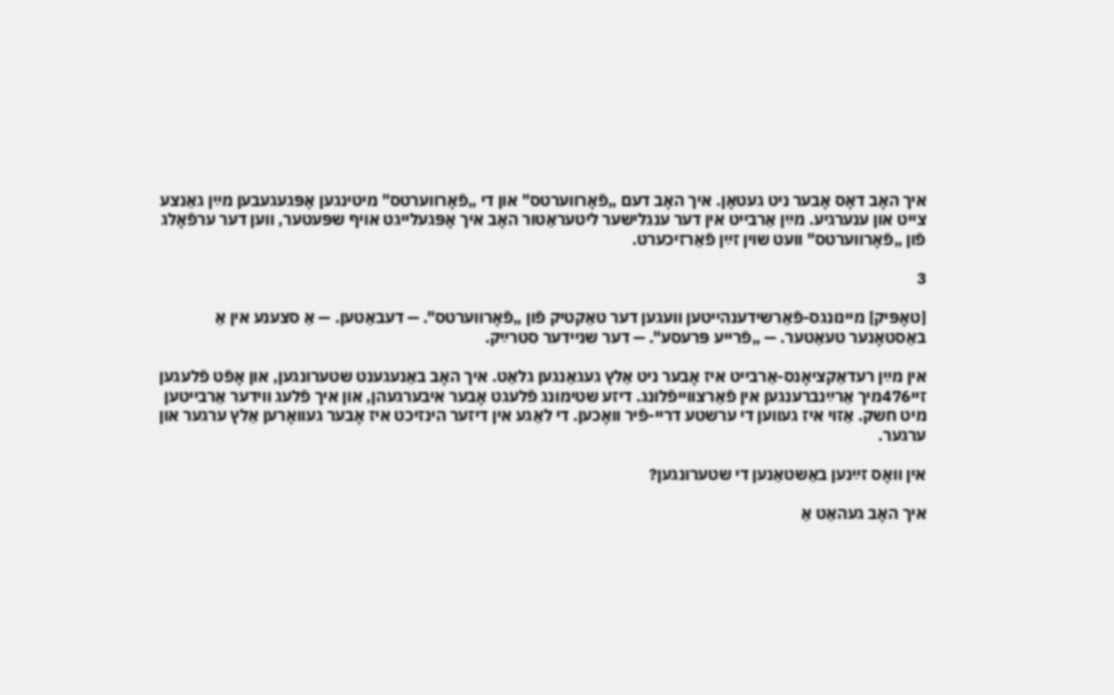איך האָב דאָס אָבער ניט געטאָן. איך האָב דעם „פֿאָרווערטס" און די „פֿאָרווערטס" מיטינגען אָפּגעגעבען מײַן גאַנצע צייט און ענערגיע. מײַן אַרבייט אין דער ענגלישער ליטעראַטור האָב איך אָפּגעלייגט אויף שפּעטער, ווען דער ערפֿאָלג פֿון „פֿאָרווערטס" וועט שוין זײַן פֿאַרזיכערט.

3

[טאָפּיק] מיינונגס-פֿאַרשידענהייטען וועגען דער טאַקטיק פֿון „פֿאָרווערטס". — דעבאַטען. — אַ סצענע אין אַ באַסטאָנער טעאַטער. — „פֿרייע פּרעסע". — דער שניידער סטרײַק.

אין מײַן רעדאַקציאָנס-אַרבייט איז אָבער ניט אַלץ געגאַנגען גלאַט. איך האָב באַנעגענט שטערונגען, און אָפֿט פֿלעגען זיי476מיך אַרײַנברענגען אין פֿאַרצווייפֿלונג. דיזע שטימונג פֿלעגט אָבער איבערגעהן, און איך פֿלעג ווידער אַרבייטען מיט חשק. אַזוי איז געווען די ערשטע דריי-פֿיר וואָכען. די לאַגע אין דיזער הינזיכט איז אָבער געוואָרען אַלץ ערגער און ערגער.

אין וואָס זײַנען באַשטאַנען די שטערונגען?

איך האָב געהאַט אַ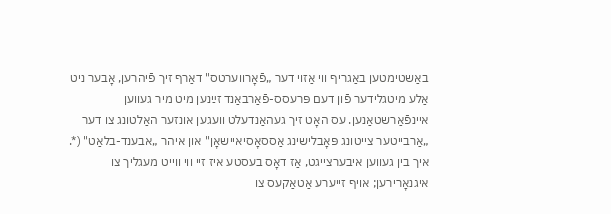באַשטימטען באַגריף ווי אַזוי דער „פֿאָרווערטס" דאַרף זיך פֿיהרען, אָבער ניט אַלע מיטגלידער פֿון דעם פּרעסס-פֿאַרבאַנד זײַנען מיט מיר געווען איינפֿאַרשטאַנען. עס האָט זיך געהאַנדעלט וועגען אונזער האַלטונג צו דער „אַרבייטער צייטונג פּאָבלישינג אַססאָסיאיישאָן" און איהר „אבענד-בלאַט" (*. איך בין געווען איבערצייגט, אַז דאָס בעסטע איז זיי ווי ווייט מעגליך צו איגנאָרירען; אויף זייערע אַטאַקעס צו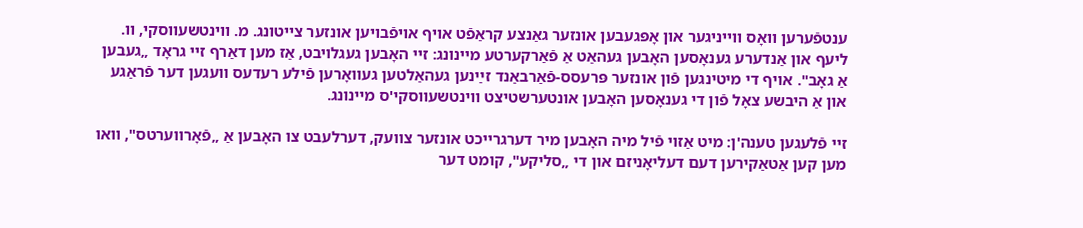ענטפֿערען וואָס ווייניגער און אָפּגעבען אונזער גאַנצע קראַפֿט אויף אויפֿבויען אונזער צייטונג. מ. ווינטשעווסקי, וו. ליעף און אַנדערע גענאָסען האָבען געהאַט אַ פֿאַרקערטע מיינונג: זיי האָבען געגלויבט, אַז מען דאַרף זיי גראָד „געבען אַ גאָב". אויף די מיטינגען פֿון אונזער פּרעסס-פֿאַרבאַנד זײַנען געהאַלטען געוואָרען פֿילע רעדעס וועגען דער פֿראַגע און אַ היבשע צאָל פֿון די גענאָסען האָבען אונטערשטיצט ווינטשעווסקי'ס מיינונג.

זיי פֿלעגען טענה'ן: מיט אַזוי פֿיל מיה האָבען מיר דערגרייכט אונזער צוועק, דערלעבט צו האָבען אַ „פֿאָרווערטס", וואו מען קען אַטאַקירען דעם דעליאָניזם און די „סליקע", קומט דער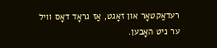רעדאַקטאָר און זאָגט, אַז גראָד דאָס וויל ער ניט האָבען.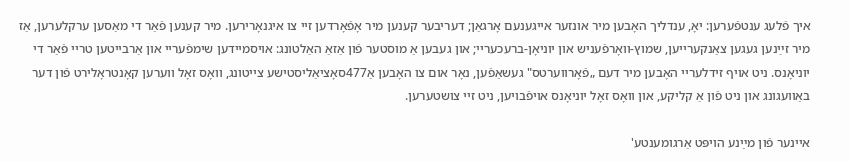איך פֿלעג ענטפֿערען: יאָ, ענדליך האָבען מיר אונזער אייגענעם אָרגאַן; דעריבער קענען מיר אָפֿאָרדען זיי צו איגנאָרירען. מיר קענען פֿאַר די מאַסען ערקלערען, אַז מיר זײַנען געגען צאַנקערייען, שמוץ-וואָרפֿעניש און יוניאָן-ברעכעריי; און געבען אַ מוסטער פֿון אַזאַ האַלטונג: אויסמיידען שימפֿעריי און אַרבייטען טריי פֿאַר די יוניאָנס. ניט אויף זידלעריי האָבען מיר דעם „פֿאָרווערטס" געשאַפֿען, נאָר אום צו האָבען אַ477סאָציאַליסטישע צייטונג, וואָס זאָל ווערען קאָנטראָלירט פֿון דער באַוועגונג און ניט פֿון אַ קליקע, און וואָס זאָל יוניאָנס אויפֿבויען, ניט זיי צושטערען.

איינער פֿון מײַנע הויפּט אַרגומענטע'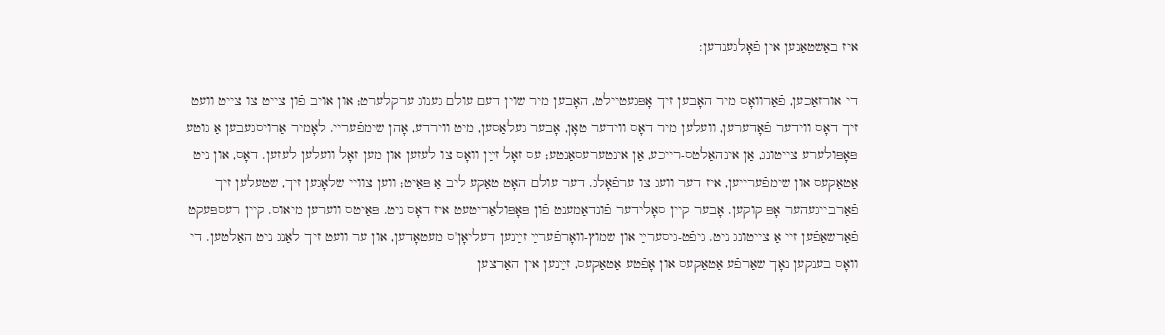איז באַשטאַנען אין פֿאָלגענדען:

די אורזאַכען, פֿאַרוואָס מיר האָבען זיך אָפּגעטיילט, האָבען מיר שוין דעם עולם גענוג ערקלערט; און אויב פֿון צייט צו צייט וועט זיך דאָס ווידער פֿאָדערען, וועלען מיר דאָס ווידער טאָן, אָבער געלאַסען, מיט ווירדע, אָהן שימפֿעריי. לאָמיר אַרויסגעבען אַ גוטע פּאָפּולערע צייטונג, אַן אינהאַלטס-רייכע, אַן אינטערעסאַנטע; עס זאָל זײַן וואָס צו לעזען און מען זאָל וועלען לעזען. דאָס, און ניט אַטאַקעס און שימפֿערייען, איז דער וועג צו ערפֿאָלג. דער עולם האָט טאַקע ליב אַ פּאַיט; ווען צוויי שלאָגען זיך, שטעלען זיך פֿאַרבייגעהער אָפּ קוקען. אָבער קיין סאָלידער פֿונדאַמענט פֿון פּאָפּולאַריטעט איז דאָס ניט. פּאַיטס ווערען מיאוס. קיין רעספּעקט פֿאַרשאַפֿען זיי אַ צייטונג ניט. גיפֿט-גיסערײַ און שמוץ-וואָרפֿערײַ זײַנען דעליאָן'ס מעטאָדען, און ער וועט זיך לאַנג ניט האַלטען. די וואָס בענקען נאָך שאַרפֿע אַטאַקעס און אָפֿטע אַטאַקעס, זײַנען אין האַרצען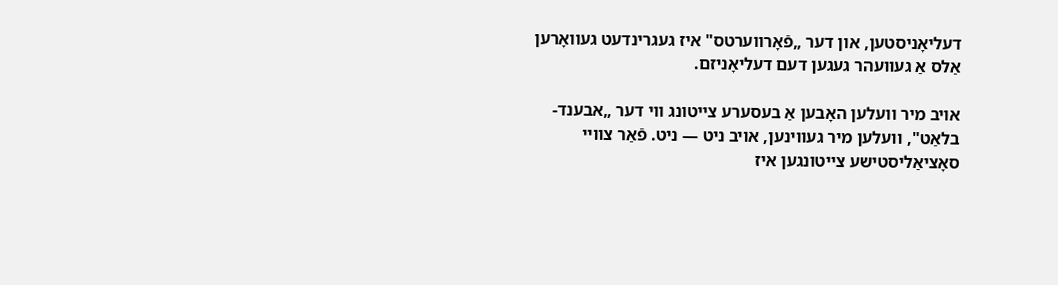דעליאָניסטען, און דער „פֿאָרווערטס" איז געגרינדעט געוואָרען אַלס אַ געוועהר געגען דעם דעליאָניזם.

אויב מיר וועלען האָבען אַ בעסערע צייטונג ווי דער „אבענד-בלאַט", וועלען מיר געווינען, אויב ניט — ניט. פֿאַר צוויי סאָציאַליסטישע צייטונגען איז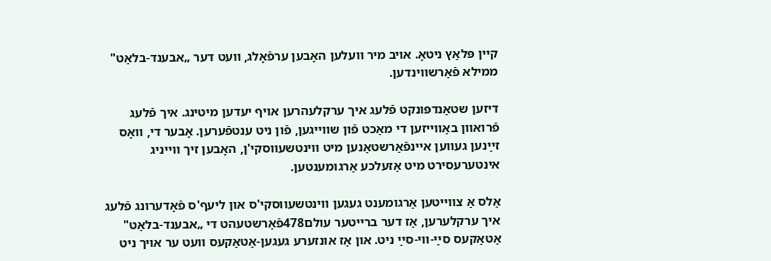קיין פּלאַץ ניטאָ. אויב מיר וועלען האָבען ערפֿאָלג, וועט דער „אבענד-בלאַט" ממילא פֿאַרשווינדען.

דיזען שטאַנדפּונקט פֿלעג איך ערקלעהרען אויף יעדען מיטינג. איך פֿלעג פֿרואוון באַווייזען די מאַכט פֿון שווייגען, פֿון ניט ענטפֿערען. אָבער די, וואָס זײַנען געווען איינפֿאַרשטאַנען מיט ווינטשעווסקי'ן, האָבען זיך ווייניג אינטערעסירט מיט אַזעלכע אַרגומענטען.

אַלס אַ צווייטען אַרגומענט געגען ווינטשעווסקי'ס און ליעף'ס פֿאָדערונג פֿלעג איך ערקלערען, אַז דער ברייטער עולם478פֿאַרשטעהט די „אבענד-בלאַט" אַטאַקעס סײַ-ווי-סײַ ניט. און אַז אונזערע געגען-אַטאַקעס וועט ער אויך ניט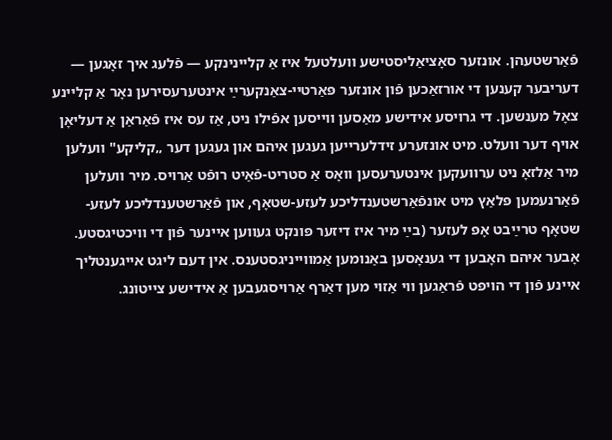פֿאַרשטעהן. אונזער סאָציאַליסטישע וועלטעל איז אַ קליינינקע — פֿלעג איך זאָגען — דעריבער קענען די אורזאַכען פֿון אונזער פּאַרטיי-צאַנקערײַ אינטערעסירען נאָר אַ קליינע צאָל מענשען. די גרויסע אידישע מאַסען ווייסען אפֿילו ניט, אַז עס איז פֿאַראַן אַ דעליאָן אויף דער וועלט. מיט אונזערע זידלערייען געגען איהם און געגען דער „קליקע" וועלען מיר אַלזאָ ניט ערוועקען אינטערעסען וואָס אַ סטריט-פֿאַיט רופֿט אַרויס. מיר וועלען פֿאַרנעמען פּלאַץ מיט אונפֿאַרשטענדליכע לעזע-שטאָף, און פֿאַרשטענדליכע לעזע-שטאָף טרײַבט אָפּ לעזער (בײַ מיר איז דיזער פּונקט געווען איינער פֿון די וויכטיגסטע. אָבער איהם האָבען די גענאָסען באַנומען אַמווייניגסטענס. אין דעם ליגט אייגענטליך איינע פֿון די הויפּט פֿראַגען ווי אַזוי מען דאַרף אַרויסגעבען אַ אידישע צייטונג.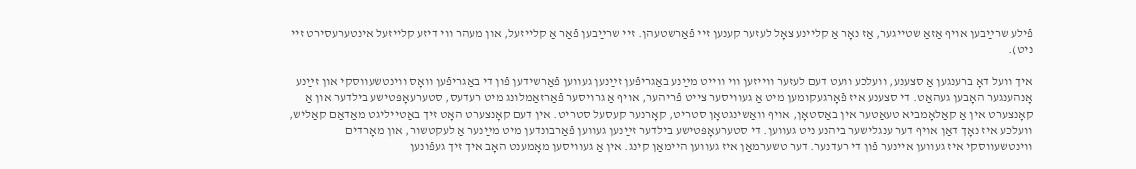פֿילע שרײַבען אויף אַזאַ שטייגער, אַז נאָר אַ קליינע צאָל לעזער קענען זיי פֿאַרשטעהן. זיי שרײַבען פֿאַר אַ קלייזעל, און מעהר ווי דיזע קלייזעל אינטערעסירט זיי ניט).

איך וועל דאָ ברענגען אַ סצענע, וועלכע וועט דעם לעזער ווייזען ווי ווייט מײַנע באַגריפֿען זײַנען געווען פֿאַרשידען פֿון די באַגריפֿען וואָס ווינטשעווסקי און זײַנע אָנהענגער האָבען געהאַט. די סצענע איז פֿאָרגעקומען מיט אַ געוויסער צייט פֿריהער, אויף אַ גרויסער פֿאַרזאַמלונג מיט רעדעס, סטערעאָפּטישע בילדער און אַ קאָנצערט אין אַ קאַלאָמביא טעאַטער אין באַסטאָן, אויף וואַשינגטאָן סטריט, קאָרנער קעסעל סטריט. אין דעם קאָנצערט האָט זיך באַטייליגט מאַדאַם קאַליש, וועלכע איז נאָך דאַן אויף דער ענגלישער ביהנע ניט געווען. די סטערעאָפּטישע בילדער זײַנען געווען פֿאַרבונדען מיט מײַנער אַ לעקטשור, און מאָרדים ווינטשעווסקי איז געווען איינער פֿון די רעדנער. דער טשערמאַן איז געווען היימאַן קינג. אין אַ געוויסען מאָמענט האָב איך זיך געפֿונען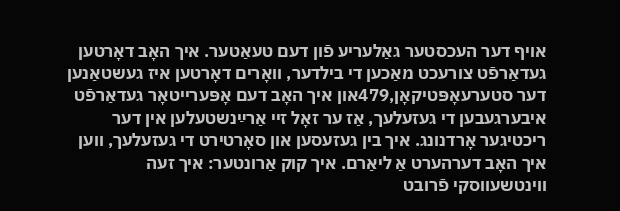אויף דער העכסטער גאַלעריע פֿון דעם טעאַטער. איך האָב דאָרטען געדאַרפֿט צורעכט מאַכען די בילדער, וואָרים דאָרטען איז געשטאַנען דער סטערעאָפּטיקאָן,479און איך האָב דעם אָפּערייטאָר געדאַרפֿט איבערגעבען די געזעלעך, אַז ער זאָל זיי אַרײַנשטעלען אין דער ריכטיגער אָרדנונג. איך בין געזעסען און סאָרטירט די געזעלעך, ווען איך האָב דערהערט אַ ליאַרם. איך קוק אַרונטער: איך זעה ווינטשעווסקי פֿרובט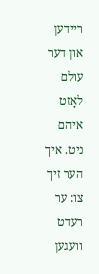ריידען און דער עולם לאָזט איהם ניט. איך הער זיך צו: ער רעדט וועגען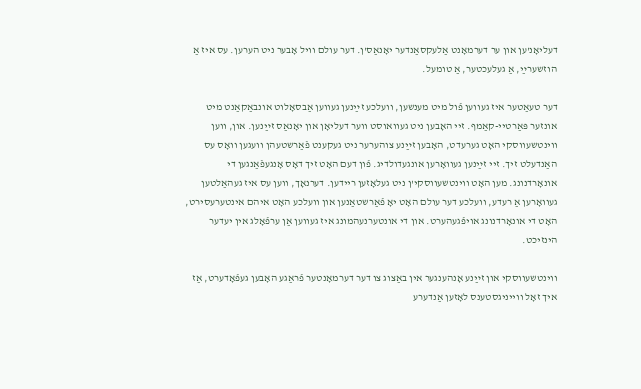דעליאָנ'ען און ער דערמאָנט אַלעקסאַנדער יאָנאַס'ן. דער עולם וויל אָבער ניט הערען. עס איז אַ הוזשערײַ, אַ געלעכטער, אַ טומעל.

דער טעאַטער איז געווען פֿול מיט מענשען, וועלכע זײַנען געווען אַבסאָלוט אונבאַקאַנט מיט אונזער פּאַרטיי-קאַמף. זיי האָבען ניט געוואוסט ווער דעליאָן און יאָנאַס זײַנען. און, ווען ווינטשעווסקי האָט גערעדט, האָבען זײַנע צוהערער ניט געקענט פֿאַרשטעהן וועגען וואָס עס האַנדעלט זיך. זיי זײַנען געוואָרען אונגעדולדיג. פֿון דעם האָט זיך דאָס אָנגעפֿאַנגען די אונאָרדנונג. מען האָט ווינטשעווסקי'ן ניט געלאָזען ריידען. דערנאָך, ווען עס איז געהאַלטען געוואָרען אַ רעדע, וועלכע דער עולם האָט יאָ פֿאַרשטאַנען און וועלכע האָט איהם אינטערעסירט, האָט די אונאָרדנונג אויפֿגעהערט. און די אונטערנעהמונג איז געווען אַן ערפֿאָלג אין יעדער הינזיכט.

ווינטשעווסקי און זײַנע אָנהענגער אין באַצוג צו דער דערמאָנטער פֿראַגע האָבען געפֿאָדערט, אַז איך זאָל ווייניגסטענס לאָזען אַנדערע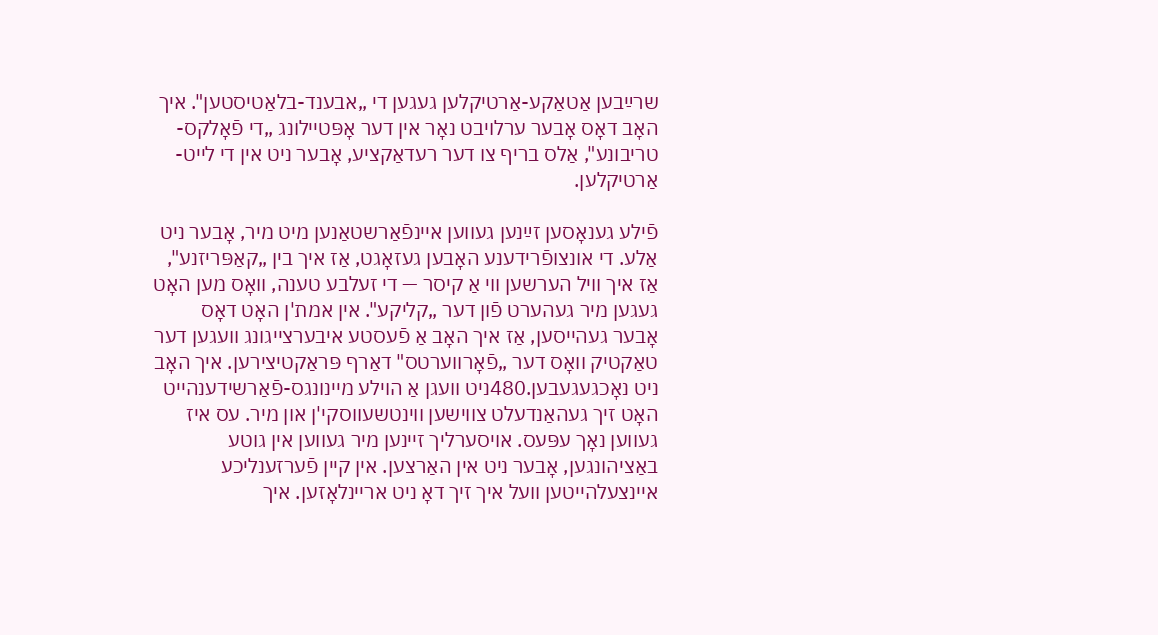שרײַבען אַטאַקע-אַרטיקלען געגען די „אבענד-בלאַטיסטען". איך האָב דאָס אָבער ערלויבט נאָר אין דער אָפּטיילונג „די פֿאָלקס-טריבונע", אַלס בריף צו דער רעדאַקציע, אָבער ניט אין די לייט-אַרטיקלען.

פֿילע גענאָסען זײַנען געווען איינפֿאַרשטאַנען מיט מיר, אָבער ניט אַלע. די אונצופֿרידענע האָבען געזאָגט, אַז איך בין „קאַפּריזנע", אַז איך וויל הערשען ווי אַ קיסר — די זעלבע טענה, וואָס מען האָט געגען מיר געהערט פֿון דער „קליקע". אין אמת'ן האָט דאָס אָבער געהייסען, אַז איך האָב אַ פֿעסטע איבערצייגונג וועגען דער טאַקטיק וואָס דער „פֿאָרווערטס" דאַרף פּראַקטיצירען. איך האָב ניט נאָכגעגעבען.480ניט וועגן אַ הוילע מיינונגס-פֿאַרשידענהייט האָט זיך געהאַנדעלט צווישען ווינטשעווסקי'ן און מיר. עס איז געווען נאָך עפּעס. אויסערליך זיינען מיר געווען אין גוטע באַציהונגען, אָבער ניט אין האַרצען. אין קיין פֿערזענליכע איינצעלהייטען וועל איך זיך דאָ ניט אריינלאָזען. איך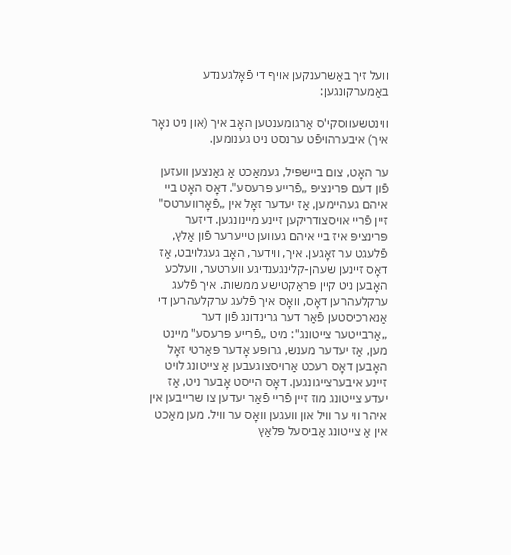וועל זיך באַשרענקען אויף די פֿאָלגענדע באַמערקונגען:

ווינטשעווסקי'ס אַרגומענטען האָב איך (און ניט נאָר איך) איבערהויפֿט ערנסט ניט גענומען.

ער האָט, צום ביישפּיל, געמאַכט אַ גאַנצען וועזען פֿון דעם פּרינציפּ „פֿרייע פּרעסע". דאָס האָט ביי איהם געהיימען, אַז יעדער זאָל אין „פֿאָרווערטס" זיין פֿריי אויסצודריקען זיינע מיינונגען. דיזער פּרינציפּ איז ביי איהם געווען טייערער פֿון אַלץ, פֿלעגט ער זאָגען. איך, ווידער, האָב געגלויבט, אַז דאָס זיינען שעהן-קלינגענדיגע ווערטער, וועלכע האָבען ניט קיין פּראַקטישע ממשות. איך פֿלעג ערקלעהרען דאָס, וואָס איך פֿלעג ערקלעהרען די אַנארכיסטען פֿאַר דער גרינדונג פֿון דער „אַרבייטער צייטונג": מיט „פֿרייע פּרעסע" מיינט מען, אַז יעדער מענש, גרופּע אָדער פּאַרטי זאָל האָבען דאָס רעכט אַרויסצוגעבען אַ צייטונג לויט זיינע איבערצייגונגען. דאָס הייסט אָבער ניט, אַז יעדע צייטונג מוז זיין פֿריי פֿאַר יעדען צו שרייבען אין איהר ווי ער וויל און וועגען וואָס ער וויל. מען מאַכט אין אַ צייטונג אַביסעל פּלאַץ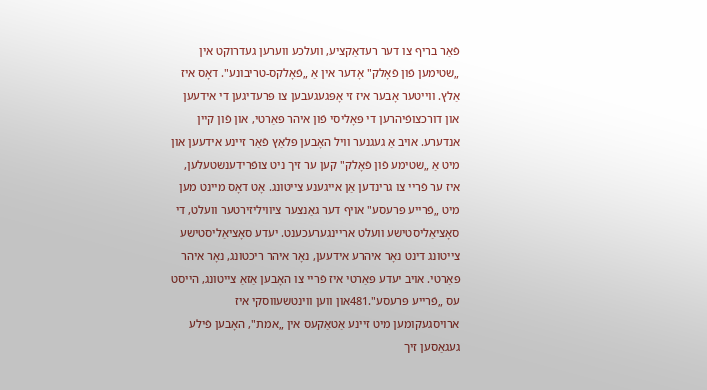פֿאַר בריף צו דער רעדאַקציע, וועלכע ווערען געדרוקט אין „שטימען פֿון פֿאָלק" אָדער אין אַ „פֿאָלקס-טריבונע". דאָס איז אַלץ. ווייטער אָבער איז זי אָפּגעגעבען צו פּרעדיגען די אידעען און דורכצופֿיהרען די פּאָליסי פֿון איהר פּאַרטי, און פֿון קיין אנדערע. אויב אַ געגנער וויל האָבען פּלאַץ פֿאַר זיינע אידעען און מיט אַ „שטימע פֿון פֿאָלק" קען ער זיך ניט צופֿרידענשטעלען, איז ער פֿריי צו גרינדען אַן אייגענע צייטונג. אָט דאָס מיינט מען מיט „פֿרייע פּרעסע" אויף דער גאַנצער ציוויליזירטער וועלט, די סאָציאַליסטישע וועלט אריינגערעכענט. יעדע סאָציאַליסטישע צייטונג דינט נאָר איהרע אידעען, נאָר איהר ריכטונג, נאָר איהר פּאַרטי. אויב יעדע פּאַרטי איז פֿריי צו האָבען אַזאַ צייטונג, הייסט עס „פֿרייע פּרעסע".481און ווען ווינטשעווסקי איז ארויסגעקומען מיט זיינע אַטאַקעס אין „אמת", האָבען פֿילע געגאַסען זיך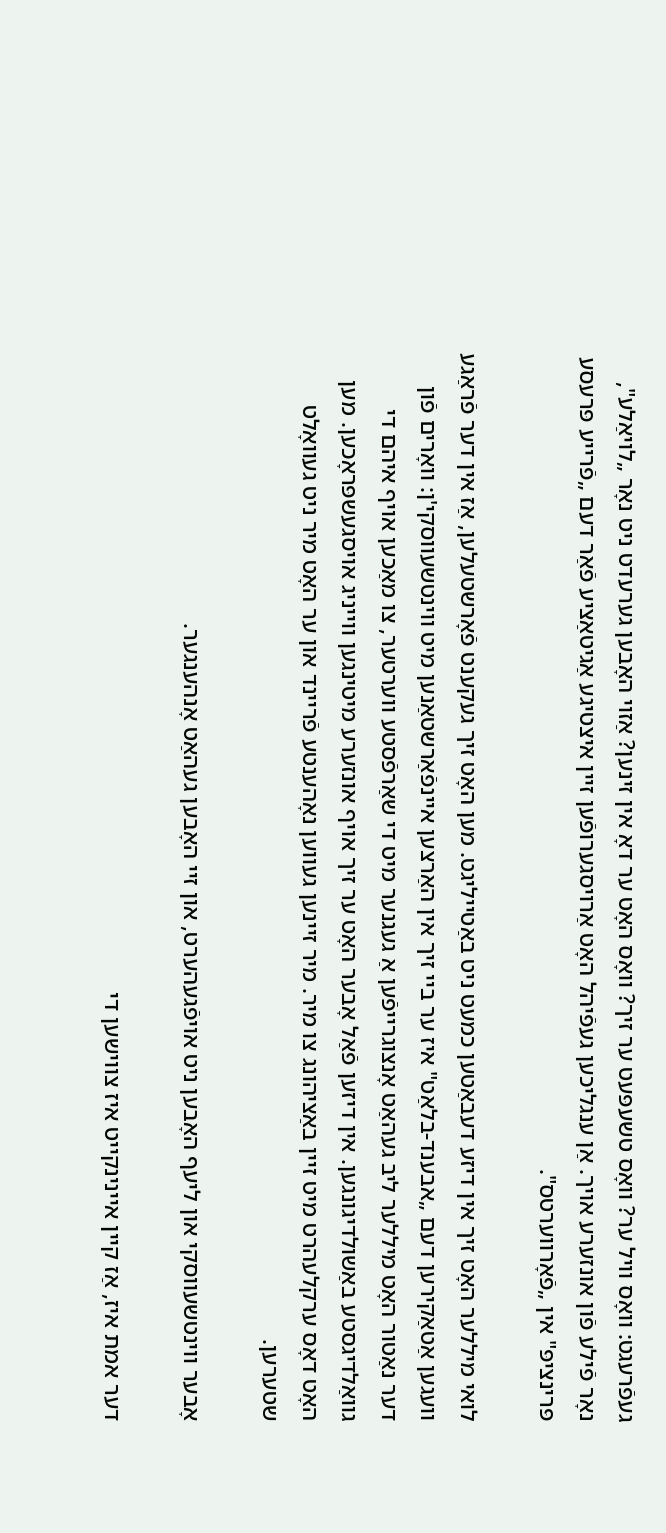געפֿרעגט: וואָס וויל ער? וואָס טשעפּעט ער זיך? וואָס האָט ער דאָ אין זינען? אַזוי האָבען גערעדט ניט נאָר „לויאַלע", נאָר פֿילע פֿון אונזערע אויך. אַן ענגליכען געפֿיהל האָט אַרויסגערופֿען זיין איצטיגע אַגיטאַציע פֿאַר דעם „פֿרייע פּרעסע פּרינציפּ" אין „פֿאָרווערטס".

לואי מיללער האָט זיך אין דיזע דעבאַטען כמעט ניט באַטייליגט. מען האָט זיך געקענט פֿאָרשטעלען, אַז אין דער פֿראַגע וועגען אַטאַקירען דעם „אבענד-בלאַט" איז ער ביי זיך אין האַרצען איינפֿאַרשטאַנען מיט ווינטשעווסקי'ן: וואָרים פֿון דער נאַטור האָט מיללער ליב געהאַט אָנצוגרייפֿען אַ געגנער מיט די שאַרפֿסטע ווערטער, צו מאַכען אויף איהם די גוואַלדיגסטע באַשולדיגונגען. אין דיזען פֿאַל אָבער האָט ער זיך אויף אונזערע מיטינגען ווייניג אויסגעשפּראָכען. מען האָט דאָס ערקלעהרט מיט זיין באַציהונג צו מיר. מיר זיינען געווען נאָהענטע פֿריינד און ער האָט מיר ניט געוואָלט שטערען.

אָבער ווינטשעווסקי און ליעף האָבען ניט אויפֿגעהערט, און זיי האָבען געהאַט אָנהענגער.

דער אמת איז, אַז קיין איינינקייט איז צווישען די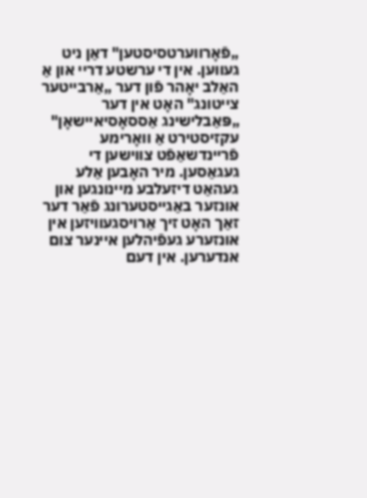„פֿאָרווערטסיסטען" דאַן ניט געווען. אין די ערשטע דריי און אַ האַלב יאָהר פֿון דער „אַרבייטער צייטונג" האָט אין דער „פּאַבלישינג אַססאָסיאיישאָן" עקזיסטירט אַ וואָרימע פֿריינדשאַפֿט צווישען די געגאַסען. מיר האָבען אַלע געהאַט דיזעלבע מיינונגען און אונזער באַגייסטערונג פֿאַר דער זאַך האָט זיך אַרויסגעוויזען אין אונזערע געפֿיהלען איינער צום אנדערען. אין דעם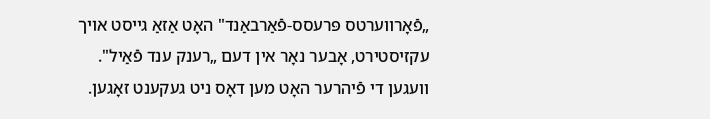„פֿאָרווערטס פּרעסס-פֿאַרבאַנד" האָט אַזאַ גייסט אויך עקזיסטירט, אָבער נאָר אין דעם „רענק ענד פֿאַיל". וועגען די פֿיהרער האָט מען דאָס ניט געקענט זאָגען.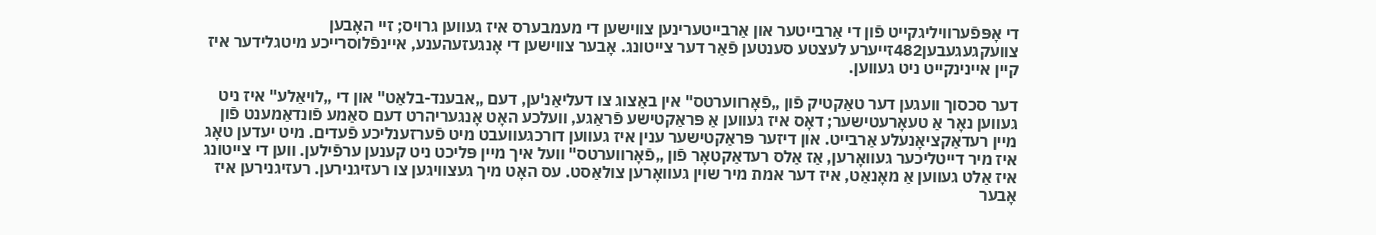די אָפּפֿערוויליגקייט פֿון די אַרבייטער און אַרבייטערינען צווישען די מעמבערס איז געווען גרויס; זיי האָבען צוועקגעגעבען482זייערע לעצטע סענטען פֿאַר דער צייטונג. אָבער צווישען די אָנגעזעהענע, איינפֿלוסרייכע מיטגלידער איז קיין איינינקייט ניט געווען.

דער סכסוך וועגען דער טאַקטיק פֿון „פֿאָרווערטס" אין באַצוג צו דעליאַנ'ען, דעם „אבענד-בלאַט" און די „לויאַלע" איז ניט געווען נאָר אַ טעאָרעטישער; דאָס איז געווען אַ פּראַקטישע פֿראַגע, וועלכע האָט אָנגעריהרט דעם סאַמע פֿונדאַמענט פֿון מיין רעדאַקציאָנעלע אַרבייט. און דיזער פּראַקטישער ענין איז געווען דורכגעוועבט מיט פֿערזענליכע פֿעדים. מיט יעדען טאָג איז מיר דייטליכער געוואָרען, אַז אַלס רעדאַקטאָר פֿון „פֿאָרווערטס" וועל איך מיין פּליכט ניט קענען ערפֿילען. ווען די צייטונג איז אַלט געווען אַ מאָנאַט, איז דער אמת מיר שוין געוואָרען צולאַסט. עס האָט מיך געצוויגען צו רעזיגנירען. רעזיגנירען איז אָבער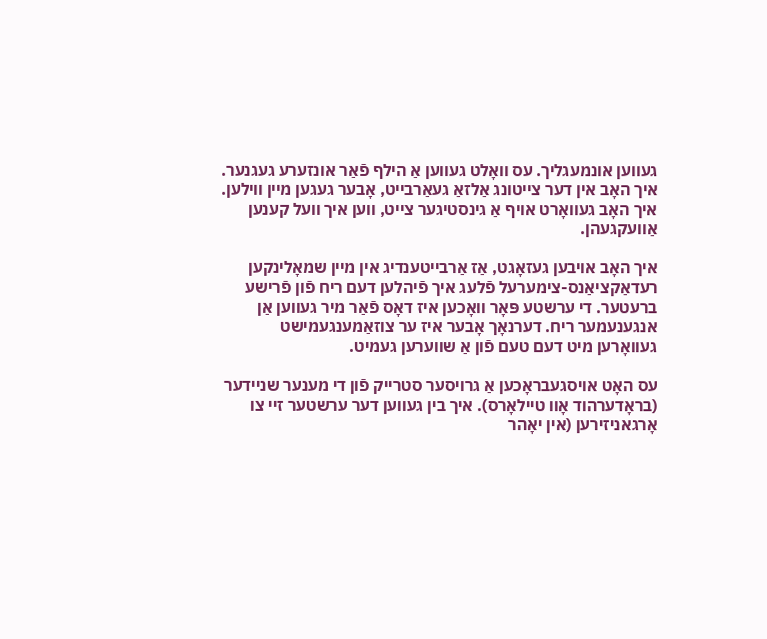געווען אונמעגליך. עס וואָלט געווען אַ הילף פֿאַר אונזערע געגנער. איך האָב אין דער צייטונג אַלזאַ געאַרבייט, אָבער געגען מיין ווילען. איך האָב געוואָרט אויף אַ גינסטיגער צייט, ווען איך וועל קענען אַוועקגעהן.

איך האָב אויבען געזאָגט, אַז אַרבייטענדיג אין מיין שמאָלינקען רעדאַקציאַנס-צימערעל פֿלעג איך פֿיהלען דעם ריח פֿון פֿרישע ברעטער. די ערשטע פּאָר וואָכען איז דאָס פֿאַר מיר געווען אַן אנגענעמער ריח. דערנאָך אָבער איז ער צוזאַמענגעמישט געוואָרען מיט דעם טעם פֿון אַ שווערען געמיט.

עס האָט אויסגעבראָכען אַ גרויסער סטרייק פֿון די מענער שניידער (בראָדערהוד אָוו טיילאָרס). איך בין געווען דער ערשטער זיי צו אָרגאניזירען (אין יאָהר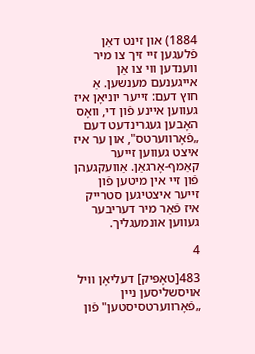1884) און זינט דאַן פֿלעגען זיי זיך צו מיר ווענדען ווי צו אַן אייגענעם מענשען. אַ חוץ דעם: זייער יוניאָן איז געווען איינע פֿון די, וואָס האָבען געגרינדעט דעם „פֿאָרווערטס", און ער איז איצט געווען זייער קאַמף-אָרגאַן. אַוועקגעהן פֿון זיי אין מיטען פֿון זייער איצטיגען סטרייק איז פֿאַר מיר דעריבער געווען אונמעגליך.

4

483[טאָפּיק] דעליאָן וויל אויסשליסען ניין „פֿאָרווערטסיסטען" פֿון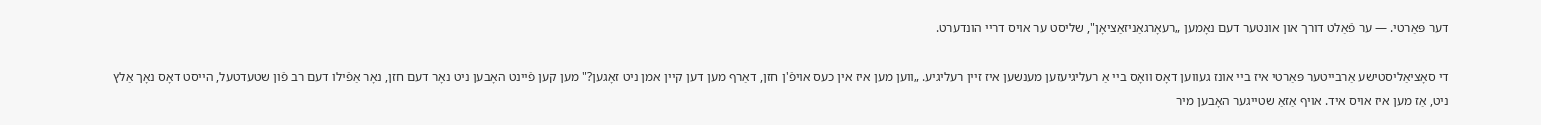דער פּאַרטי. — ער פֿאַלט דורך און אונטער דעם נאָמען „רעאָרגאַניזאַציאָן", שליסט ער אויס דריי הונדערט.

די סאָציאַליסטישע אַרבייטער פּאַרטי איז ביי אונז געווען דאָס וואָס ביי אַ רעליגיעזען מענשען איז זיין רעליגיע. „ווען מען איז אין כעס אויפֿ'ן חזן, דאַרף מען דען קיין אמן ניט זאָגען?" מען קען פֿיינט האָבען ניט נאָר דעם חזן, נאָר אַפֿילו דעם רב פֿון שטעדטעל, הייסט דאָס נאָך אַלץ ניט, אַז מען איז אויס איד. אויף אַזאַ שטייגער האָבען מיר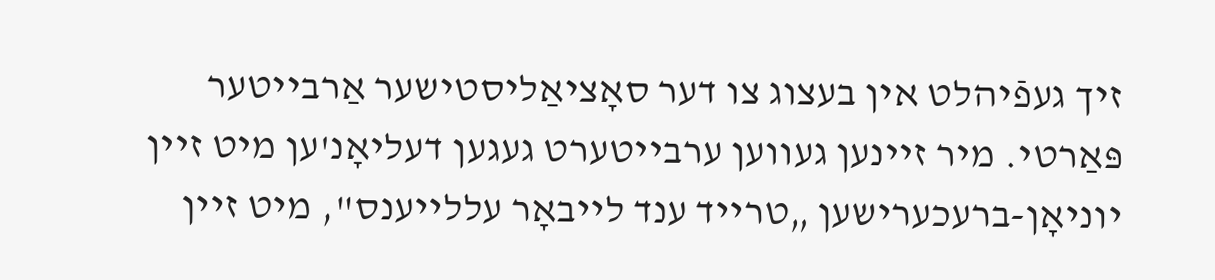זיך געפֿיהלט אין בעצוג צו דער סאָציאַליסטישער אַרבייטער פּאַרטי. מיר זיינען געווען ערבייטערט געגען דעליאָנ'ען מיט זיין יוניאָן-ברעכערישען „טרייד ענד לייבאָר עללייענס", מיט זיין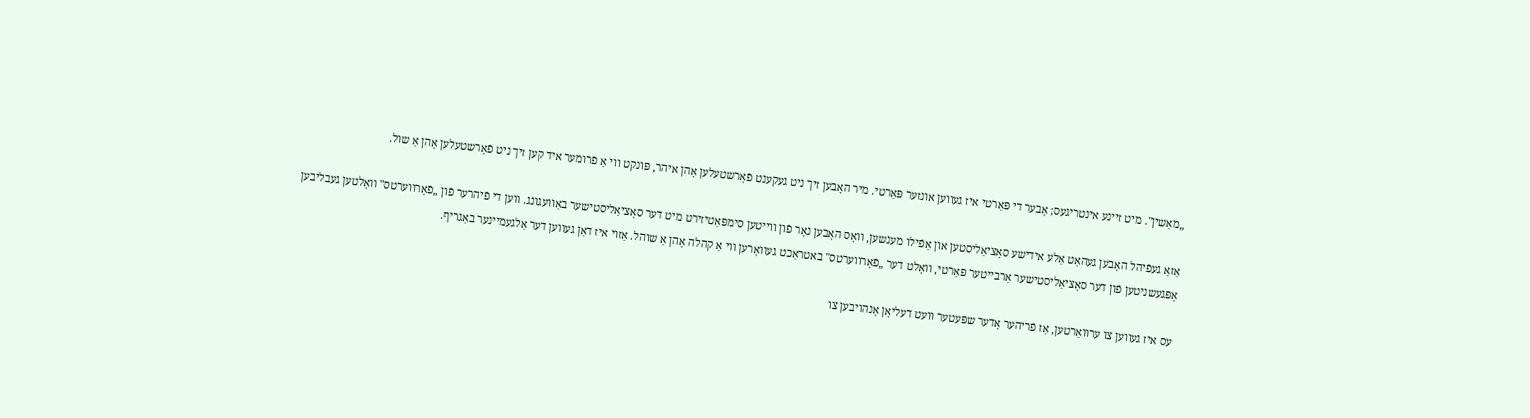„מאַשין". מיט זיינע אינטריגעס; אָבער די פּאַרטי איז געווען אונזער פּאַרטי. מיר האָבען זיך ניט געקענט פֿאָרשטעלען אָהן איהר, פּונקט ווי אַ פֿרומער איד קען זיך ניט פֿאָרשטעלען אָהן אַ שול.

אַזאַ געפֿיהל האָבען געהאַט אַלע אידישע סאָציאַליסטען און אַפֿילו מענשען, וואָס האָבען נאָר פֿון ווייטען סימפּאַטיזירט מיט דער סאָציאַליסטישער באַוועגונג. ווען די פֿיהרער פֿון „פֿאָרווערטס" וואָלטען געבליבען אָפּגעשניטען פֿון דער סאָציאַליסטישער אַרבייטער פּאַרטי, וואָלט דער „פֿאָרווערטס" באטראַכט געוואָרען ווי אַ קהלה אָהן אַ שוהל. אַזוי איז דאַן געווען דער אַלגעמיינער באַגריף.

עס איז געווען צו ערוואַרטען, אַז פֿריהער אָדער שפּעטער וועט דעליאָן אָנהויבען צו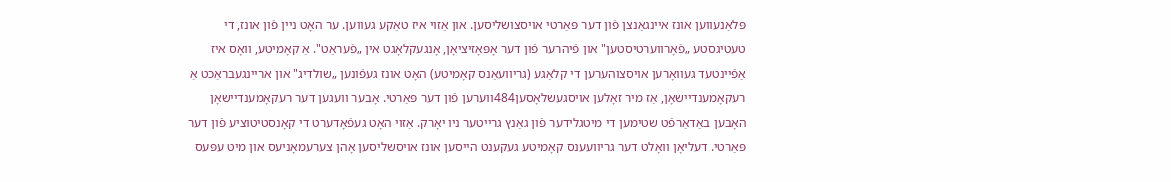פּלאַנעווען אונז איינגאַנצן פֿון דער פּאַרטי אויסצושליסען. און אַזוי איז טאַקע געווען. ער האָט ניין פֿון אונז, די טעטיגסטע „פֿאָרווערטיסטען" און פֿיהרער פֿון דער אָפּאָזיציאָן, אָנגעקלאָגט אין „פֿעראַט". אַ קאָמיטע, וואָס איז אַפֿיינטעד געוואָרען אויסצוהערען די קלאַגע (גריוועאַנס קאָמיטע) האָט אונז געפֿונען „שולדיג" און אריינגעבראַכט אַ רעקאָמענדיישאָן, אַז מיר זאָלען אויסגעשלאָסען484ווערען פֿון דער פּאַרטי. אָבער וועגען דער רעקאָמענדיישאָן האָבען באַדאַרפֿט שטימען די מיטגלידער פֿון גאַנץ גרייטער ניו יאָרק. אַזוי האָט געפֿאָדערט די קאָנסטיטוציע פֿון דער פּאַרטי. דעליאָן וואָלט דער גריוועענס קאָמיטע געקענט הייסען אונז אויסשליסען אָהן צערעמאָניעס און מיט עפּעס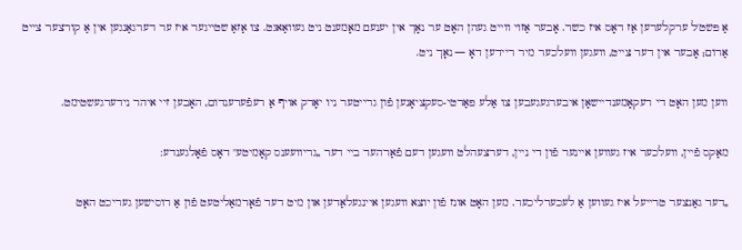אַ פּשט'ל ערקלערען אַז דאָס איז כשר. אָבער אַזוי ווייט געהן האָט ער נאָך אין יענעם מאָמענט ניט געוואַאגט. צו אַזאַ שטייגער איז ער דערגאַנגען אין אַ קורצער צייט אַרום; אָבער אין דער צייט, וועגען וועלכער מיר ריידען דאָ — נאָך ניט.

ווען מען האָט די רעקאָמענדיישאָן איבערגעגעבען צו אַלע פּאַרטי-סעקציאָנען פֿון גרייטער ניו יאָרק אויף אַ רעפֿערענדום, האָבען זיי איהר נידערגעשטימט.

מאַקס פֿיין, וועלכער איז געווען איינער פֿון די ניין, דערצעהלט וועגען דעם פֿאַרהער ביי דער „גריוועענס קאָמיטע" דאָס פֿאָלגענדע:

„דער גאַנצער טרייעל איז געווען אַ לעכערליכער. מען האָט אונז פֿון יוצא וועגען איינגעלאַדען און מיט דער פֿאָרמאַליטעט פֿון אַ רוסישען געריכט האָט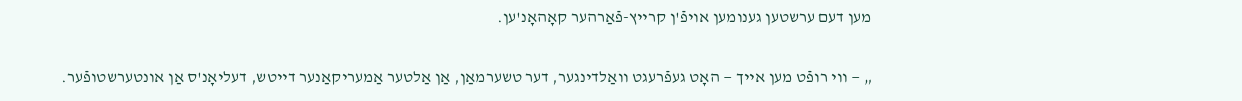מען דעם ערשטען גענומען אויפֿ'ן קרייץ-פֿאַרהער קאָהאָנ'ען.

„ — ווי רופֿט מען אייך — האָט געפֿרעגט וואַלדינגער, דער טשערמאַן, אַן אַלטער אַמעריקאַנער דייטש, דעליאָנ'ס אַן אונטערשטופֿער.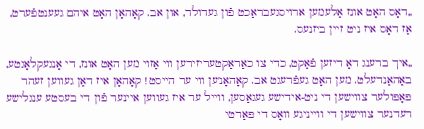„דאָס האָט אונז אַלעמען ארויסגעבראַכט פֿון געדולד, און אב. קאָהאָן האָט איהם געענטפֿערט, אַז דאָס איז ניט זיין ביזנעס.

„איך ברענג דאָ דיזען פֿאַקט, כדי צו כאַראַקטעריזירען ווי אַזוי מען האָט אונז, די אָנגעקלאָגטע, באַהאַנדעלט. מען האָט געפֿרעגט אב. קאָהאָנ'ען ווי ער הייסט! קאָהאָן איז דאַן געווען זעהר פּאָפּולער צווישען די ניט-אידישע געגאַסען, ווייל ער איז געווען איינער פֿון די בעסטע ענגלישע רעדנער צווישען די ווייניגע וואָס די פּאַרטי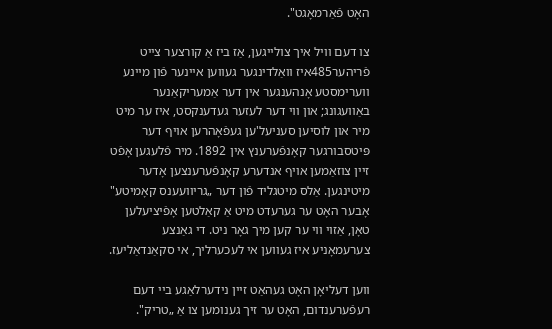האָט פֿאַרמאָגט".

צו דעם וויל איך צולייגען, אַז ביז אַ קורצער צייט פֿריהער485איז וואַלדינגער געווען איינער פֿון מיינע ווערימסטע אָנהענגער אין דער אַמעריקאַנער באַוועגונג; און ווי דער לעזער געדענקסט, איז ער מיט מיר און לוסיען סעניעל'ען געפֿאָהרען אויף דער פּיטסבורגער קאָנפֿערענץ אין 1892. מיר פֿלעגען אָפֿט זיין צוזאַמען אויף אנדערע קאָנפֿערענצען אָדער מיטינגען. אַלס מיטגליד פֿון דער „גריוועענס קאָמיטע" אָבער האָט ער גערעדט מיט אַ קאַלטען אָפֿיציעלען טאָן, אַזוי ווי ער קען מיך גאָר ניט. די גאַנצע צערעמאָניע איז געווען אי לעכערליך, אי סקאַנדאַליעז.

ווען דעליאָן האָט געהאַט זיין נידערלאַגע ביי דעם רעפֿערענדום, האָט ער זיך גענומען צו אַ „טריק".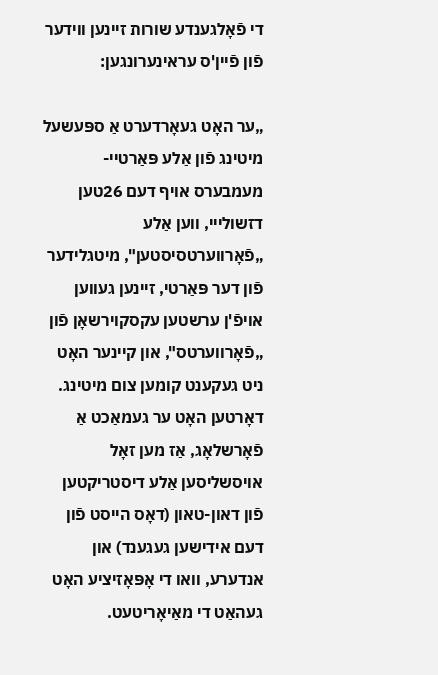די פֿאָלגענדע שורות זיינען ווידער פֿון פֿיין'ס עראינערונגען:

„ער האָט געאָרדערט אַ ספּעשעל מיטינג פֿון אַלע פּאַרטיי-מעמבערס אויף דעם 26טען דזשולייי, ווען אַלע „פֿאָרווערטסיסטען", מיטגלידער פֿון דער פּאַרטי, זיינען געווען אויפֿ'ן ערשטען עקסקוירשאָן פֿון „פֿאָרווערטס", און קיינער האָט ניט געקענט קומען צום מיטינג. דאָרטען האָט ער געמאַכט אַ פֿאָרשלאָג, אַז מען זאָל אויסשליסען אַלע דיסטריקטען פֿון דאון-טאון (דאָס הייסט פֿון דעם אידישען געגענד) און אנדערע, וואו די אָפּאָזיציע האָט געהאַט די מאַיאָריטעט.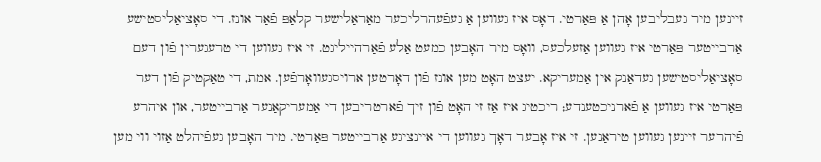זיינען מיר געבליבען אָהן אַ פּאַרטי. דאָס איז געווען אַ געפֿעהרליכער מאַראַלישער קלאַפּ פֿאַר אונז. די סאָציאַליסטישע אַרבייטער פּאַרטי איז געווען אַזעלכעס, וואָס מיר האָבען כמעט אַלע פֿאַרהייליגט. זי איז געווען די טרעגערין פֿון דעם סאָציאַליסטישען געדאַנק אין אַמעריקא. יעצט האָט מען אונז פֿון דאָרטען ארויסגעוואָרפֿען. אמת, די טאַקטיק פֿון דער פּאַרטי איז געווען אַ פֿארניכטענדע; ריכטיג איז אַז זי האָט פֿון זיך פֿארטריבען די אַמעריקאַנער אַרבייטער, און איהרע פֿיהרער זיינען געווען טיראַנען. זי איז אָבער דאָך געווען די איינציגע אַרבייטער פּאַרטי. מיר האָבען געפֿיהלט אַזוי ווי מען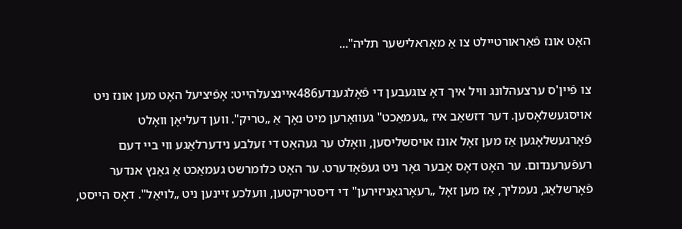האָט אונז פֿאַראורטיילט צו אַ מאָראלישער תליה"...

צו פֿיין'ס ערצעהלונג וויל איך דאָ צוגעבען די פֿאָלגענדע486איינצעלהייט: אָפֿיציעל האָט מען אונז ניט אויסגעשלאָסען. דער דזשאַב איז „געמאַכט" געוואָרען מיט נאָך אַ „טריק". ווען דעליאָן וואָלט פֿאָרגעשלאָגען אַז מען זאָל אונז אויסשליסען, וואָלט ער געהאַט די זעלבע נידערלאַגע ווי ביי דעם רעפֿערענדום. ער האָט דאָס אָבער גאָר ניט געפֿאָדערט. ער האָט כלומרשט געמאַכט אַ גאַנץ אנדער פֿאָרשלאַג, נעמליך, אַז מען זאָל „רעאָרגאַניזירען" די דיסטריקטען, וועלכע זיינען ניט „לויאַל". דאָס הייסט,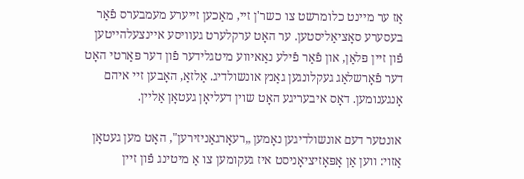אַז ער מיינט כלומרשט צו כשר'ן זיי, מאַכען זייערע מעמבערס פֿאַר בעסערע סאָציאַליסטען. ער האָט ערקלערט געוויסע איינצעלהייטען פֿון זיין פּלאַן, און פֿאַר פֿילע נאַאיווע מיטגלידער פֿון דער פּאַרטי האָט דער פֿאָרשלאַג געקלונגען גאַנץ אונשולדיג. אַלזאַ, האָבען זיי איהם אָנגענומען. דאָס איבעריגע האָט שוין דעליאָן געטאָן אַליין.

אונטער דעם אונשולדיגען נאָמען „רעאָרגאַניזירען", האָט מען געטאָן אַזוי: ווען אַן אָפּאָזיציאָניסט איז געקומען צו אַ מיטינג פֿון זיין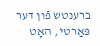ברענטש פֿון דער פּאַרטי, האָט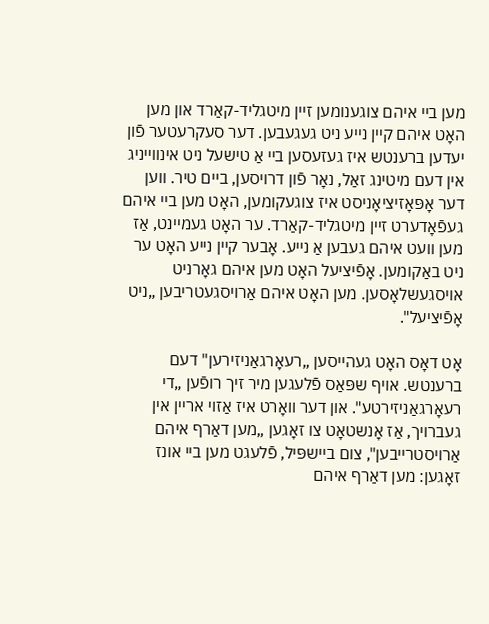מען ביי איהם צוגענומען זיין מיטגליד-קאַרד און מען האָט איהם קיין נייע ניט געגעבען. דער סעקרעטער פֿון יעדען ברענטש איז געזעסען ביי אַ טישעל ניט אינווייניג אין דעם מיטינג זאַל, נאָר פֿון דרויסען, ביים טיר. ווען דער אָפּאָזיציאָניסט איז צוגעקומען, האָט מען ביי איהם געפֿאָדערט זיין מיטגליד-קאַרד. ער האָט געמיינט, אַז מען וועט איהם געבען אַ נייע. אָבער קיין נייע האָט ער ניט באַקומען. אָפֿיציעל האָט מען איהם גאָרניט אויסגעשלאָסען. מען האָט איהם אַרויסגעטריבען „ניט אָפֿיציעל".

אָט דאָס האָט געהייסען „רעאָרגאַניזירען" דעם ברענטש. אויף שפּאַס פֿלעגען מיר זיך רופֿען „די רעאָרגאַניזירטע". און דער וואָרט איז אַזוי אריין אין געברויך, אַז אָנשטאָט צו זאָגען „מען דאַרף איהם אַרויסטרייבען", צום ביישפּיל, פֿלעגט מען ביי אונז זאָגען: מען דאַרף איהם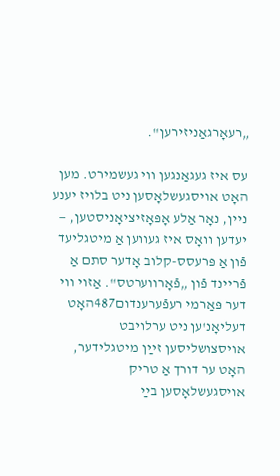„רעאָרגאַניזירען".

עס איז געגאַנגען ווי געשמירט. מען האָט אויסגעשלאָסען ניט בלויז יענע ניין, נאָר אַלע אָפּאָזיציאָניסטען, — יעדען וואָס איז געווען אַ מיטגליעד פֿון אַ פּרעסס-קלוב אָדער סתם אַ פֿריינד פֿון „פֿאָרווערטס". אַזוי ווי דער פּאַרמי רעפֿערענדום487האָט דעליאָנ'ען ניט ערלויבט אויסצושליסען זײַן מיטגלידער, האָט ער דורך אַ טריק אויסגעשלאָסען בײַ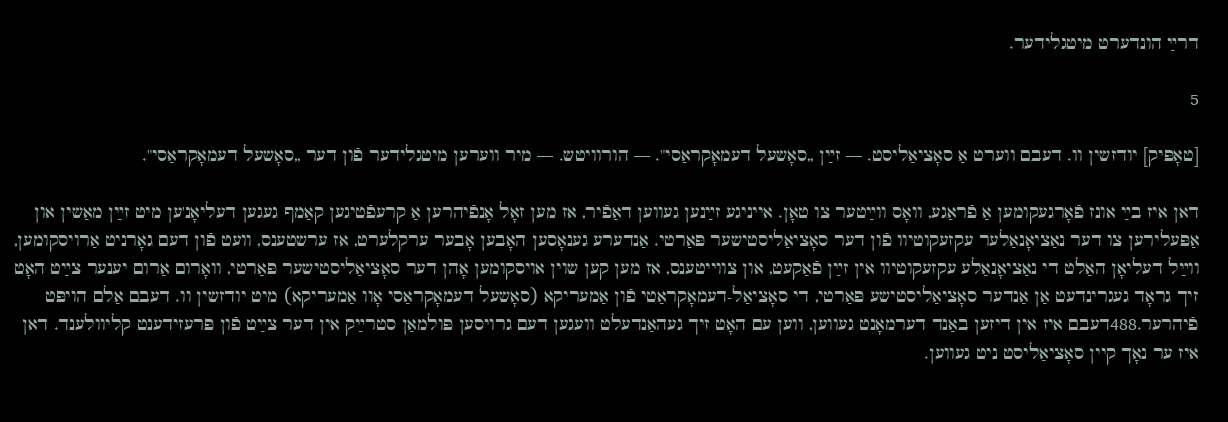דרײַ הונדערט מיטגלידער.

5

[טאָפּיק] יודזשין וו. דעבם ווערט אַ סאָציאַליסט. — זײַן „סאָשעל דעמאָקראַסי". — הורוויטש. — מיר ווערען מיטגלידער פֿון דער „סאָשעל דעמאָקראַסי".

דאן איז בײַ אונז פֿאָרגעקומען אַ פֿראַגע, וואָס ווײַטער צו טאָן. אייניגע זײַנען געווען דאַפֿיר, אז מען זאָל אָנפֿיהרען אַ קרעפֿטיגען קאַמף געגען דעליאָנ'ען מיט זײַן מאַשין און אַפּעלירען צו דער נאַציאָנאַלער עקזעקוטיוו פֿון דער סאָציאַליסטישער פּאַרטי. אַנדערע גענאָסען האָבען אָבער ערקלערט, אז ערשטענס, וועט פֿון דעם גאָרניט אַרויסקומען, ווײַל דעליאָן האַלט די נאַציאָנאַלע עקזעקוטיוו אין זײַן פֿאַקעט, און צווייטענס, אז מען קען שוין אויסקומען אָהן דער סאָציאַליסטישער פּאַרטי, וואָרום אַרום יענער צײַט האָט זיך גראָד געגרינדעט אַן אַנדער סאָציאַליסטישע פּאַרטי, די סאָציאַל-דעמאָקראַטי פֿון אַמעריקא (סאָשעל דעמאָקראַסי אָוו אַמעריקא) מיט יודזשין וו. דעבם אַלם הויפּט פֿיהרער.488דעבם איז אין דיזען באַנד דערמאָנט געווען, ווען עם האָט זיך געהאַנדעלט וועגען דעם גרויסען פּולמאַן סטרײַק אין דער צײַט פֿון פּרעזידענט קליוולענד. דאן איז ער נאָך קיין סאָציאַליסט ניט געווען.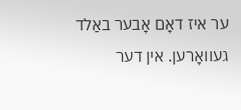ער איז דאָם אָבער באַלד געוואָרען. אין דער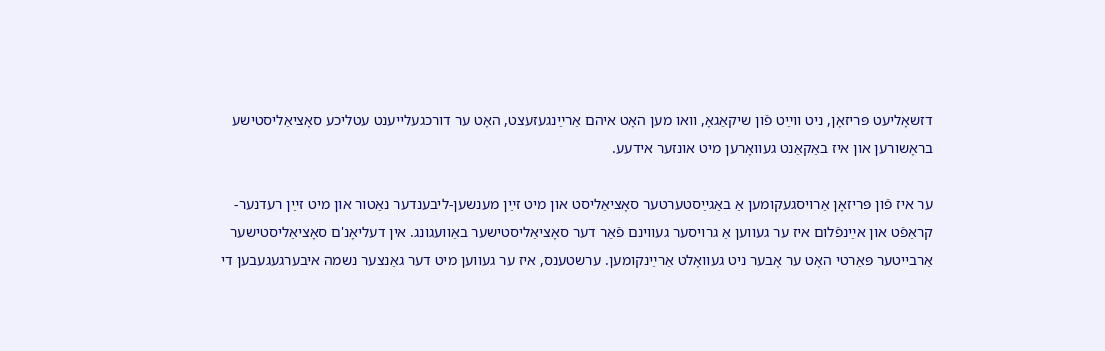דזשאָליעט פּריזאָן, ניט ווײַט פֿון שיקאַגאָ, וואו מען האָט איהם אַרײַנגעזעצט, האָט ער דורכגעלייענט עטליכע סאָציאַליסטישע בראָשורען און איז באַקאַנט געוואָרען מיט אונזער אידעע.

ער איז פֿון פּריזאָן אַרויסגעקומען אַ באַגײַסטערטער סאָציאַליסט און מיט זײַן מענשען-ליבענדער נאַטור און מיט זײַן רעדנער-קראַפֿט און אײַנפֿלום איז ער געווען אַ גרויסער געווינם פֿאַר דער סאָציאַליסטישער באַוועגונג. אין דעליאָנ'ם סאָציאַליסטישער אַרבייטער פּאַרטי האָט ער אָבער ניט געוואָלט אַרײַנקומען. ערשטענס, איז ער געווען מיט דער גאַנצער נשמה איבערגעגעבען די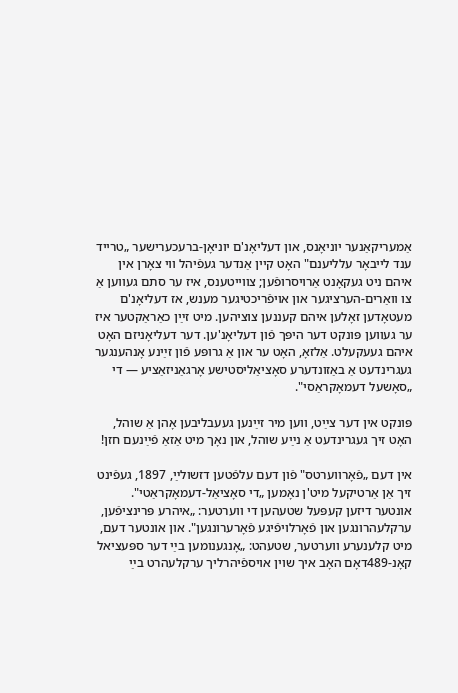אַמעריקאַנער יוניאָנס, און דעליאָנ'ם יוניאָן-ברעכערישער „טרייד ענד לייבאָר עלליענם" האָט קיין אַנדער געפֿיהל ווי צאָרן אין איהם ניט געקאָנט אַרויסרופֿען; צווייטענס, איז ער סתם געווען אַ צו וואַרים-הערציגער און אויפֿריכטיגער מענש, אז דעליאָנ'ם מעטאָדען זאָלען איהם קעננען צוציהען. מיט זײַן כאַראַקטער איז ער געווען פּונקט דער היפּך פֿון דעליאָנ'ען. דער דעליאָניזם האָט איהם געעקעלט. אַלזאָ, האָט ער און אַ גרופּע פֿון זײַנע אָנהענגער געגרינדעט אַ באַזונדערע סאָציאַליסטישע אָרגאַניזאַציע — די „סאָשעל דעמאָקראַסי".

פּונקט אין דער צײַט, ווען מיר זײַנען געעבליבען אָהן אַ שוהל, האָט זיך געגרינדעט אַ נײַע שוהל, און נאָך מיט אַזאַ פֿײַנעם חזן!

אין דעם „פֿאָרווערטס" פֿון דעם עלפֿטען דזשולײַ, 1897, געפֿינט זיך אַן אַרטיקעל מיט'ן נאָמען „די סאָציאַל-דעמאָקראַטי". אונטער דיזען קעפּעל שטעהען די ווערטער: „איהרע פּרינציפֿען, ערקלעהרונגען און פֿאָרלויפֿיגע פֿאָרערונגען". און אונטער דעם, מיט קלענערע ווערטער, שטעהט: „אָנגענומען בײַ דער ספּעציאל קאָנ-489דאָם האָב איך שוין אויספֿיהרליך ערקלעהרט בײַ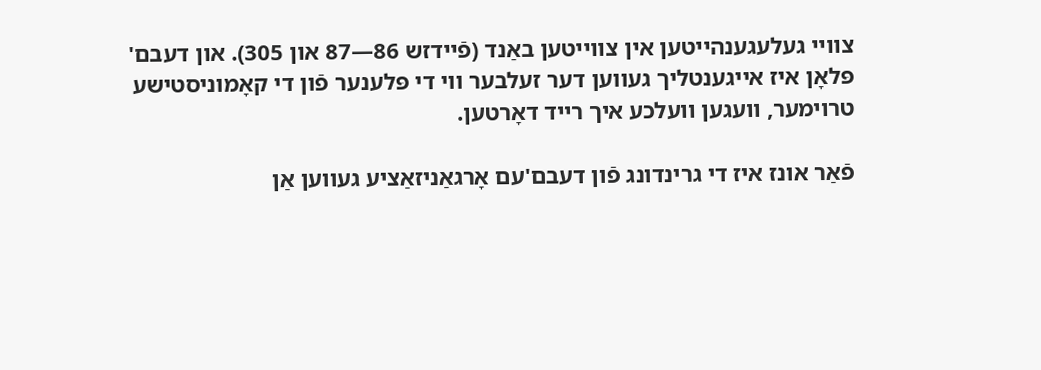צוויי געלעגענהייטען אין צווייטען באַנד (פֿיידזש 86—87 און 305). און דעבם' פּלאָן איז אייגענטליך געווען דער זעלבער ווי די פּלענער פֿון די קאָמוניסטישע טרוימער, וועגען וועלכע איך רייד דאָרטען.

פֿאַר אונז איז די גרינדונג פֿון דעבם'עם אָרגאַניזאַציע געווען אַן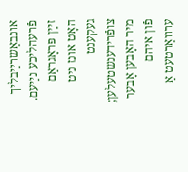אונבאַשרײַבליך פֿרעהליכע נײַעם. זײַן פּראָגראַם האָט אונז ניט געקענט צופֿרידענשטעלען; מיר האָבען אָבער פֿון איהם ערוואַרטעט אַ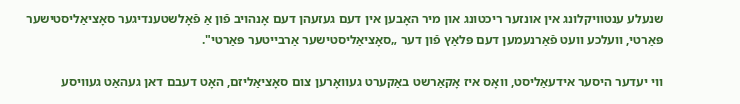שנעלע ענטוויקלונג אין אונזער ריכטונג און מיר האָבען אין דעם געזעהן דעם אָנהויב פֿון אַ פֿאָלשטענדיגער סאָציאַליסטישער פּאַרטי, וועלכע וועט פֿאַרנעמען דעם פּלאַץ פֿון דער „סאָציאַליסטישער אַרבייטער פּאַרטי".

ווי יעדער היסער אידעאַליסט, וואָס איז אָקאַרשט באַקערט געוואָרען צום סאָציאַליזם, האָט דעבם דאן געהאַט געוויסע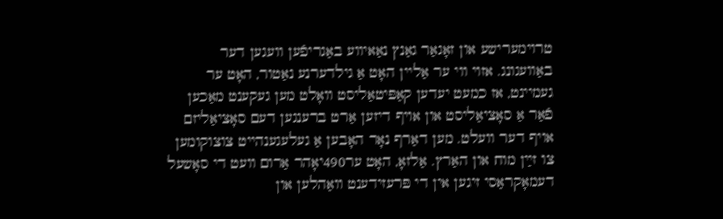טרוימערישע און זאָגאַר גאַנץ נאַאיווע באַגריפֿען וועגען דער באַוועגונג. אזוי ווי ער אַליין האָט אַ גילדערנע נאַטור, האָט ער געמיינט, אז כמעט יעדען קאַפּיטאַליסט וואָלט מען געקענט מאַכען פֿאַר אַ סאָציאַליסט און אויף דיזען אַרט ברענגען דעם סאָציאַליזם אויף דער וועלט. מען דאַרף נאָר האָבען אַ געלעגענהייט צוצוקומען צו זײַן מוח און האַרץ. אַלזאָ, האָט ער490יאָהר אַרום וועט די סאָשעל דעמאָקראַסי זיגען אין די פּרעזידענט וואַהלען און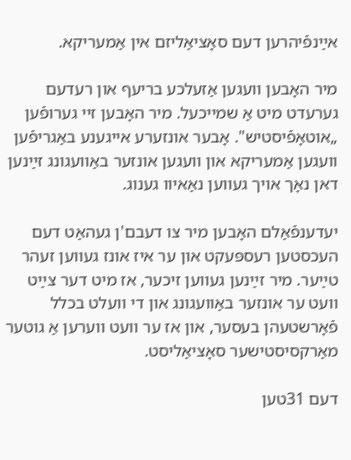אײַנפֿיהרען דעם סאָציאַליזם אין אַמעריקא.

מיר האָבען וועגען אַזעלכע בריעף און רעדעם גערעדט מיט אַ שמייכעל. מיר האָבען זיי גערופֿען „אוטאָפֿיסטיש". אָבער אונזערע אייגענע באַגריפֿען וועגען אַמעריקא און וועגען אונזער באַוועגונג זײַנען דאן נאָך אויך געווען נאַאיוו גענוג.

יעדענפֿאַלם האָבען מיר צו דעבם'ן געהאַט דעם העכסטען רעספּעקט און ער איז אונז געווען זעהר טײַער. מיר זײַנען געווען זיכער, אז מיט דער צײַט וועט ער אונזער באַוועגונג און די וועלט בכלל פֿאָרשטעהן בעסער, און אז ער וועט ווערען אַ גוטער מאַרקסיסטישער סאָציאַליסט.

דעם 31טען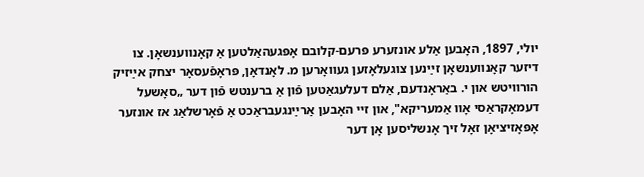יולי, 1897, האָבען אַלע אונזערע פּרעם-קלובם אָפּגעהאַלטען אַ קאָנווענשאָן. צו דיזער קאָנווענשאָן זײַנען צוגעלאָזען געוואָרען מ. לאָנדאָן, פּראָפֿעסאָר יצחק אײַזיק הורוויטש און י. באַראָנדעם, אַלם דעלעגאַטען פֿון אַ ברענטש פֿון דער „סאָשעל דעמאָקראַסי אָוו אַמעריקא", און זיי האָבען אַרײַנגעבראַכט אַ פֿאָרשלאַג אז אונזער אָפּאָזיציאָן זאָל זיך אָנשליסען אָן דער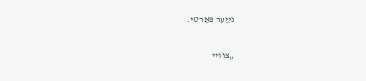נײַער פּאַרטי.

„צוויי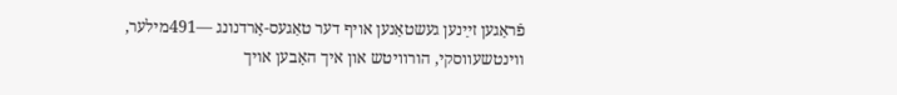פֿראַגען זײַנען געשטאַנען אויף דער טאַגעס-אָרדנונג —491מילער, ווינטשעווסקי, הורוויטש און איך האָבען אויך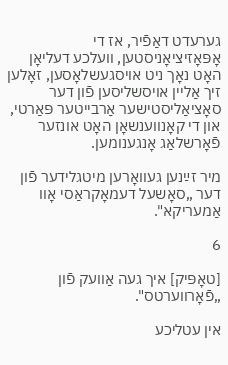גערעדט דאַפֿיר, אז די אָפּאָזיציאָניסטען, וועלכע דעליאָן האָט נאָך ניט אויסגעשלאָסען, זאָלען זיך אַליין אויסשליסען פֿון דער סאָציאַליסטישער אַרבייטער פּאַרטי, און די קאָנווענשאָן האָט אונזער פֿאָרשלאַג אָנגענומען.

מיר זײַנען געוואָרען מיטגלידער פֿון דער „סאָשעל דעמאָקראַסי אָוו אַמעריקא".

6

[טאָפּיק] איך געה אַוועק פֿון „פֿאָרווערטס".

אין עטליכע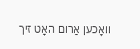וואָכען אַרום האָט זיך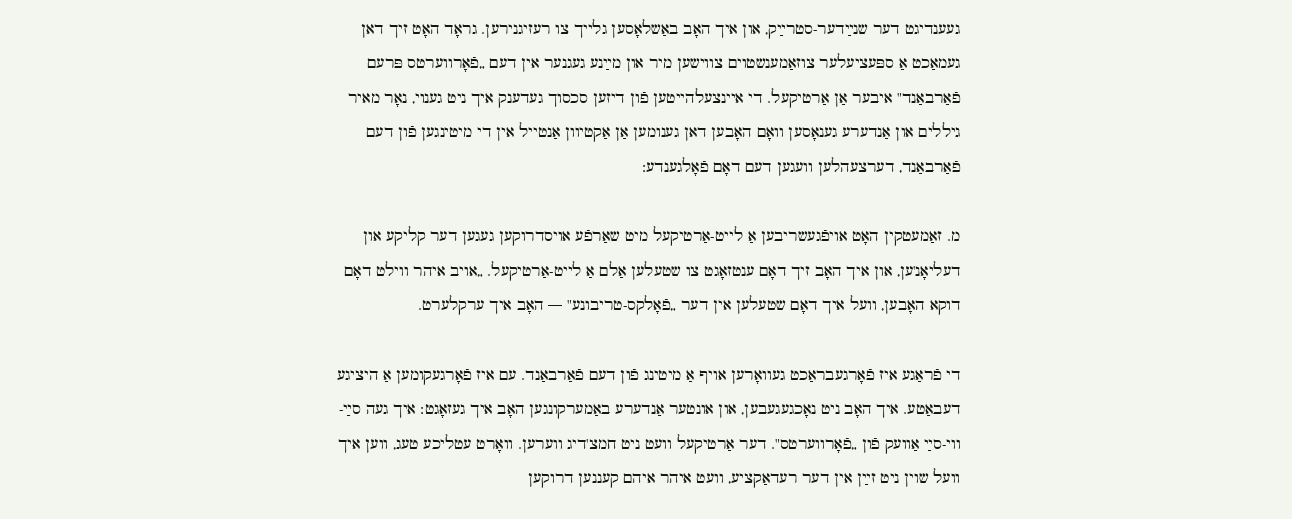געענדיגט דער שנײַדער-סטרײַק, און איך האָב באַשלאָסען גלייך צו רעזיגנירען. גראָד האָט זיך דאן געמאַכט אַ ספּעציעלער צוזאַמענשטוים צווישען מיר און מײַנע געגנער אין דעם „פֿאָרווערטס פּרעם פֿאַרבאַנד" איבער אַן אַרטיקעל. די איינצעלהייטען פֿון דיזען סכסוך געדענק איך ניט גענוי, נאָר מאיר גיללים און אַנדערע גענאָסען וואָם האָבען דאן גענומען אַן אַקטיוון אַנטייל אין די מיטינגען פֿון דעם פֿאַרבאַנד, דערצעהלען וועגען דעם דאָם פֿאָלגענדע:

מ. זאַמעטקין האָט אויפֿגעשריבען אַ לייט-אַרטיקעל מיט שאַרפֿע אויסדרוקען געגען דער קליקע און דעליאָנ'ען, און איך האָב זיך דאָם ענטזאָגט צו שטעלען אַלם אַ לייט-אַרטיקעל. „אויב איהר ווילט דאָם דוקא האָבען, וועל איך דאָם שטעלען אין דער „פֿאָלקס-טריבונע" — האָב איך ערקלערט.

די פֿראַגע איז פֿאָרגעבראַכט געוואָרען אויף אַ מיטינג פֿון דעם פֿאַרבאַנד. עם איז פֿאָרגעקומען אַ היציגע דעבאַטע. איך האָב ניט נאָכגעגעבען, און אונטער אַנדערע באַמערקונגען האָב איך געזאָגט: איך געה סײַ-ווי-סײַ אַוועק פֿון „פֿאָרווערטס". דער אַרטיקעל וועט ניט חמצ'דיג ווערען. וואָרט עטליכע טעג, ווען איך וועל שוין ניט זײַן אין דער רעדאַקציע, וועט איהר איהם קעננען דרוקען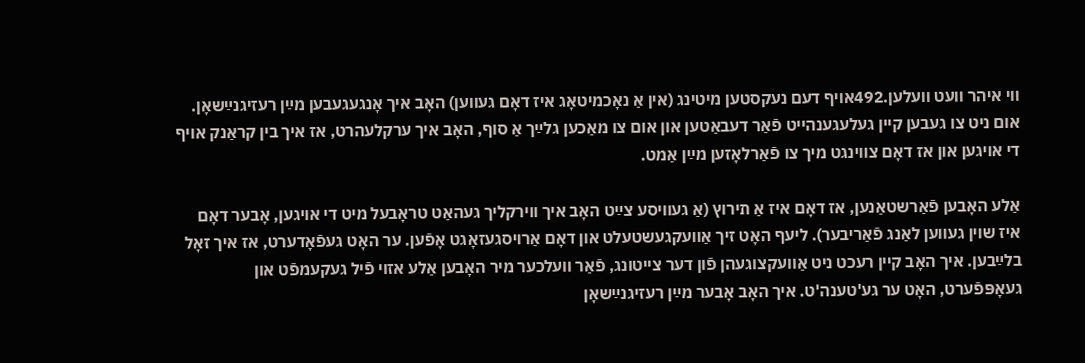ווי איהר וועט וועלען.492אויף דעם נעקסטען מיטינג (אין אַ נאָכמיטאָג איז דאָם געווען) האָב איך אָנגעגעבען מײַן רעזיגנײַשאָן. אום ניט צו געבען קיין געלעגענהייט פֿאַר דעבאַטען און אום צו מאַכען גלײַך אַ סוף, האָב איך ערקלעהרט, אז איך בין קראַנק אויף די אויגען און אז דאָם צווינגט מיך צו פֿאַרלאָזען מײַן אַמט.

אַלע האָבען פֿאַרשטאַנען, אז דאָם איז אַ תירוץ (אַ געוויסע צײַט האָב איך ווירקליך געהאַט טראָבעל מיט די אויגען, אָבער דאָם איז שוין געווען לאַנג פֿאַריבער). ליעף האָט זיך אַוועקגעשטעלט און דאָם אַרויסגעזאָגט אָפֿען. ער האָט געפֿאָדערט, אז איך זאָל בלײַבען. איך האָב קיין רעכט ניט אַוועקצוגעהן פֿון דער צייטונג, פֿאַר וועלכער מיר האָבען אַלע אזוי פֿיל געקעמפֿט און געאָפּפֿערט, האָט ער גע'טענה'ט. איך האָב אָבער מײַן רעזיגנײַשאָן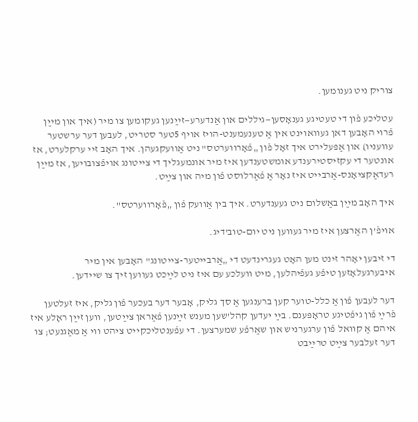צוריק ניט גענומען.

עטליכע פֿון די טעטיגע גענאָסען—גיללים און אַנדערע—זײַנען געקומען צו מיר (איך און מײַן פֿרוי האָבען דאן געוואוינט אין אַ טענעמענט-הויז אויף 5טער סטריט, לעבען דער ערשטער עוועניו) און אַפּעלירט איך זאָל פֿון „פֿאָרווערטס" ניט אַוועקגעהן. איך האָב זיי ערקלערט, אז אונטער די עקזיסטירענדע אומשטענדען איז מיר אונמעגליך די צייטונג אויפֿצובויען, אז מײַן רעדאַקציאָנס-אַרבייט איז נאָר אַ פֿאַרלוסט פֿון מיה און צײַט.

איך האָב מײַן באַשלום ניט געענדערט. איך בין אַוועק פֿון „פֿאָרווערטס".

אויפֿ'ן האַרצען איז מיר געווען ניט יום-טוב'דיג.

די זיבען יאָהר זינט מען האָט געגרינדעט די „אַרבייטער-צייטונג" האָבען אין מיר איבערגעלאָזען טיפֿע געפֿיהלען, מיט וועלכע עם איז ניט לײַכט געווען זיך צו שיידען.

דער לעבען פֿון אַ כלל-טוער קען ברענגען אַ סך גליק, אָבער דער בעכער פֿון גליק, איז זעלטען פֿרײַ פֿון גיפֿטיגע טראָפּענם. בײַ יעדען קהל'שען מענש זײַנען פֿאַראן צײַטען, ווען זײַן ראָלע איז איהם אַ קוואל פֿון ערגערניש און שאַרפֿע שמערצען. די עפֿענטליכקייט ציהט ווי אַ מאַגנעט; צו דער זעלבער צײַט טרײַבט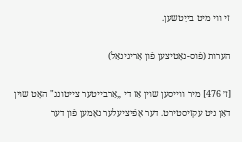זי ווי מיט בײַטשען.

הערות (פֿוס-נאָטיצען פֿון אָריגינאַל)

[ז׳ 476] מיר ווייסען שוין אַז די „אַרבייטער צייטונג" האָט שוין דאַן ניט עקזיסטירט. דער אָפֿיציעלער נאָמען פֿון דער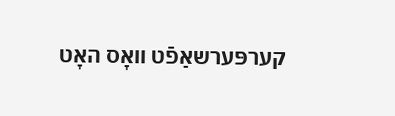קערפּערשאַפֿט וואָס האָט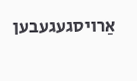אַרויסגעגעבען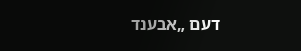דעם „אבענד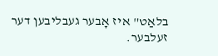בלאַט" איז אָבער געבליבען דער זעלבער.